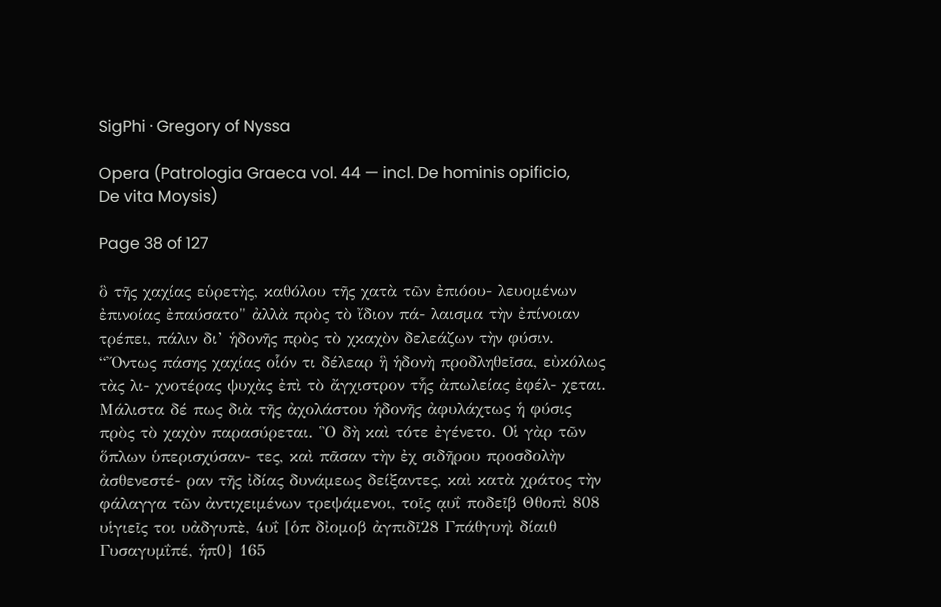SigPhi · Gregory of Nyssa

Opera (Patrologia Graeca vol. 44 — incl. De hominis opificio, De vita Moysis)

Page 38 of 127

ὃ τῆς χαχίας εὑρετὴς, καθόλου τῆς χατὰ τῶν ἐπιόου- λευομένων ἐπινοίας ἐπαύσατο" ἀλλὰ πρὸς τὸ ἴδιον πά- λαισμα τὴν ἐπίνοιαν τρέπει, πάλιν δι’ ἡδονῆς πρὸς τὸ χκαχὸν δελεάζων τὴν φύσιν. “Ὄντως πάσης χαχίας οἷόν τι δέλεαρ ἣ ἡδονὴ προδληθεῖσα, εὐκόλως τὰς λι- χνοτέρας ψυχὰς ἐπὶ τὸ ἄγχιστρον τἧς ἀπωλείας ἐφέλ- χεται. Μάλιστα δέ πως διὰ τῆς ἀχολάστου ἡδονῆς ἀφυλάχτως ἡ φύσις πρὸς τὸ χαχὸν παρασύρεται. Ὃ δὴ καὶ τότε ἐγένετο. Οἱ γὰρ τῶν ὅπλων ὑπερισχύσαν- τες, καὶ πᾶσαν τὴν ἐχ σιδῆρου προσδολὴν ἀσθενεστέ- ραν τῆς ἰδίας δυνάμεως δείξαντες, καὶ κατὰ χράτος τὴν φάλαγγα τῶν ἀντιχειμένων τρεψάμενοι, τοῖς ᾳυΐ ποδεῖβ Θθοπὶ 808 υἱγιεῖς τοι υἀδγυπὲ, 4υΐ [ὁπ δἰομοβ ἀγπιδῖ28 Γπάθγυηὶ δίαιθ Γυσαγυμΐπέ, ἡπ0} 165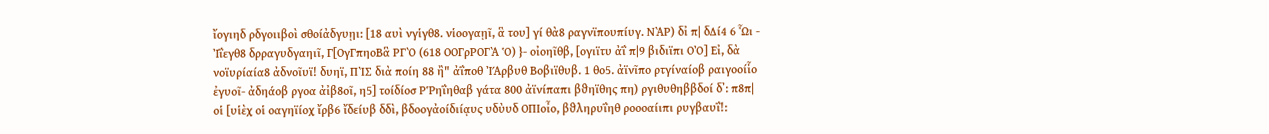ἴογιηδ ρδγοιιβοὶ σθοίἀδγυῃι: [18 αυὶ νγἱγθ8. νἱοογαῃῖ, ἃ του] γί θὰ8 ραγνϊπουπίυγ. ΝᾺΡ) δἰ π| δΔί4 6 Ὧι - Ἰΐεγθ8 δρραγυδγαηιῖ, Γ[ΟγΓπηοΒἃ ΡΓῸ (618 ΟΟΓρΡΟΓᾺ Ὁ) }- οἰοηῖθβ, [ογιϊτυ ἀΐ π|9 βιδιϊπι ΟὈ] Εἰ, δὰ νοϊυρίαία8 ἀδνοῖυϊ! δυηϊ, ΠῚΣ διὰ ποίη 88 ἢ" ἀΐποθ ἸΆρβυθ Βοβιϊθυβ. 1 θο5. ἀϊνῖπο ρτγίναίοβ ραιγοοίἷο ἐγυοῖ- ἀδηάοβ ργοα ἀἰβ8οῖ, η5] τοίδίοσ ΡῬηΐηθαβ γάτα 800 ἀϊνίπαπι βϑηϊθης πη) ργιθυθηββδοί δ᾽: π8π| οἱ [υἱὲχ οἱ οαγηϊίοχ ἴρβ6 ἴδείυβ δδὶ, βδοογἀοίδιίᾳυς υδὺυδ ΟΠΙοἶο, βϑληρυΐηθ ροοοαίιπι ρυγβαυΐ!: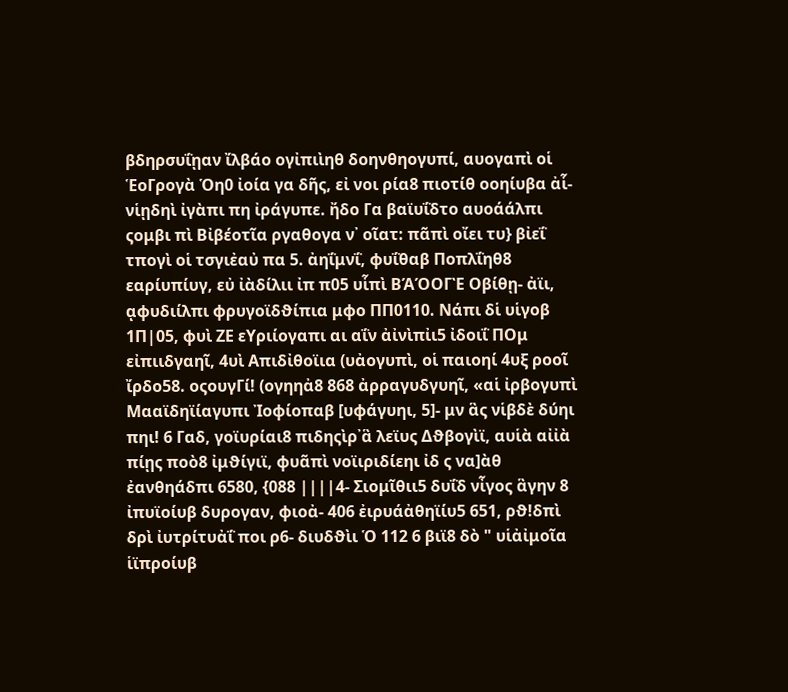βδηρσυΐῃαν ἴλβάο ογἰπιὶηθ δοηνθηογυπί, αυογαπὶ οἱ ἙοΓρογὰ Ὁη0 ἰοία γα δῆς, εἰ νοι ρία8 πιοτίθ οοηίυβα ἀἷ- νἱῃδηὶ ἰγὰπι πη ἰράγυπε. ἤδο Γα βαϊυΐδτο αυοάάλπι ςομβι πὶ Βἰβέοτῖα ργαθογα ν᾽ οῖατ: πᾶπὶ οἴει τυ} βἰεΐ τπογὶ οἱ τσγιἐαὐ πα 5. ἀηΐμνΐ, φυΐθαβ Ποπλΐηθ8 εαρίυπίυγ, εὐ ἰὰδίλιι ἰπ π05 υἷπὶ ΒΆΌΟΓῈ Οβίθῃ- ἀϊι, ᾳφυδιίλπι φρυγοϊδϑίπια μφο ΠΠ0110. Νάπι δἱ υἱγοβ 1Π|05, φυὶ ΖΕ εΥριίογαπι αι αΐν ἀἰνὶπἰι5 ἰδοιΐ ΠΟμ εἰπιιδγαηῖ, 4υὶ Απιδἰθοϊια (υἀογυπὶ, οἱ παιοηί 4υξ ροοῖ ἴρδο58. οςουγΓί! (ογηηἀ8 868 ἀρραγυδγυηῖ, «αἱ ἰρβογυπὶ Μααϊδηϊίαγυπι Ἰοφίοπαβ [υφάγυηι, 5]- μν ἃς νἱβδὲ δύηι πηι! 6 Γαδ, γοϊυρίαι8 πιδηςὶρ᾽ἃ λεϊυς Δϑβογὶϊ, αυἱὰ αἰἰὰ πίῃς ποὸ8 ἰμϑίγιϊ, φυᾶπὶ νοϊιριδίεηι ἰδ ς να]ὰθ ἐανθηάδπι 6580, {088 ||||4- Σιομῖθιι5 δυΐδ νἶγος ἃγην 8 ἰπυϊοίυβ δυρογαν, φιοἀ- 406 ἐιρυάἀθηϊίυ5 651, ρϑ!δπὶ δρὶ ἰυτρίτυἀΐ ποι ρ6- διυδϑὶι Ὁ 112 6 βιϊ8 δὸ " υἱἀἰμοῖα ἱϊπροίυβ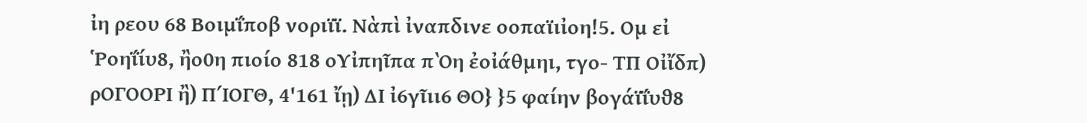ἰη ρεου 68 Βοιμΐποβ νοριϊϊ. Νὰπὶ ἰναπδινε οοπαϊιἰοη!5. Ομ εἰ Ῥοηΐίυ8, ἢο0η πιοίο 818 οΥἰπηῖπα πῸη ἐοἰάθμηι, τγο- ΤΠ Οἰἴδπ) ρΟΓΟΟΡΙ ἢ) ΠΊΟΓΘ, 4'161 ἴῃ) ΔΙ ἰ6γῖιι6 ΘΟ} }5 φαίην βογάϊΐυϑ8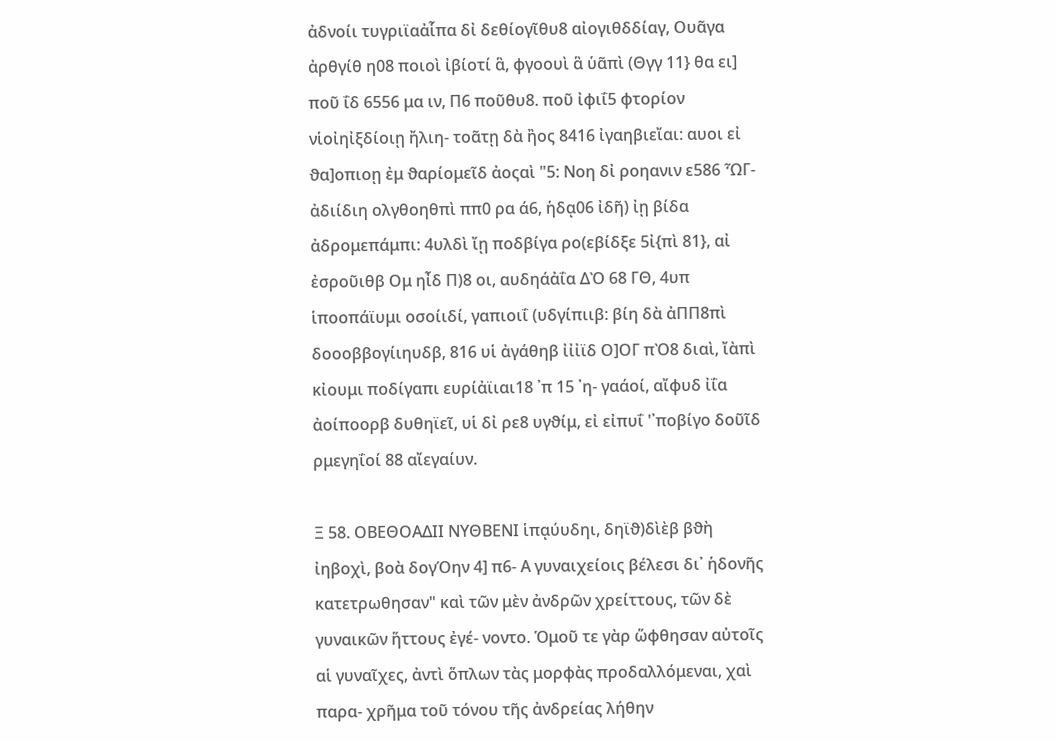ἀδνοίι τυγριϊαἀἷπα δἰ δεθίογῖθυ8 αἰογιθδδίαγ, Ουᾶγα ἀρθγίθ η08 ποιοὶ ἰβίοτί ἃ, φγοουὶ ἃ ὑᾶπὶ (Θγγ 11} θα ει] ποῦ ΐδ 6556 μα ιν, Π6 ποῦθυ8. ποῦ ἰφιΐ5 φτορίον νἱοἰηἰξδίοιῃ ἤλιη- τοᾶτῃ δὰ ἢος 8416 ἰγαηβιεἴαι: αυοι εἰ ϑα]οπιοῃ ἐμ ϑαρίομεῖδ ἀοςαὶ "5: Νοη δἰ ροηανιν ε586 ὯΓ- ἀδιίδιη ολγθοηθπὶ ππ0 ρα ά6, ἡδᾳ06 ἰδῆ) ἰῃ βίδα ἀδρομεπάμπι: 4υλδὶ ἴῃ ποδβίγα ρο(εβίδξε 5ἰ{πὶ 81}, αἰ ἐσροῦιθβ Ομ ηἶδ Π)8 οι, αυδηάἀΐα ΔῸ 68 ΓΘ, 4υπ ἱποοπάϊυμι οσοίιδί, γαπιοιΐ (υδγίπιιβ: βίη δὰ ἀΠΠ8πὶ δοοοββογίιηυδβ, 816 υἱ ἀγάθηβ ἰἰἰϊδ Ο]ΟΓ πῸ8 διαὶ, ἴὰπὶ κἰουμι ποδίγαπι ευρίἀϊιαι18 ᾿π 15 ᾽η- γαάοί, αἴφυδ ἰΐα ἀοίποορβ δυθηϊεῖ, υἱ δἰ ρε8 υγϑίμ, εἰ εἰπυΐ '᾿ποβίγο δοῦῖδ ρμεγηΐοί 88 αἴεγαίυν.

Ξ 58. ΟΒΕΘΟΑΔΙΙ ΝΥΘΒΕΝΙ ἱπᾳύυδηι, δηϊϑ)δὶὲβ βϑὴ ἰηβοχὶ, βοὰ δογΌην 4] π6- Α γυναιχείοις βέλεσι δι᾽ ἡδονῆς κατετρωθησαν" καὶ τῶν μὲν ἀνδρῶν χρείττους, τῶν δὲ γυναικῶν ἥττους ἐγέ- νοντο. Ὁμοῦ τε γὰρ ὥφθησαν αὐτοῖς αἱ γυναῖχες, ἀντὶ ὅπλων τὰς μορφὰς προδαλλόμεναι, χαὶ παρα- χρῆμα τοῦ τόνου τῆς ἀνδρείας λήθην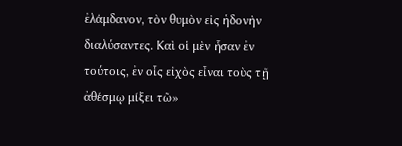ἐλάμδανον, τὸν θυμὸν εἰς ἡδονὴν διαλύσαντες. Καὶ οἱ μὲν ἧσαν ἐν τούτοις, ἐν οἷς εἰχὸς εἶναι τοὺς τῇ ἀθέσμῳ μίξει τῶ»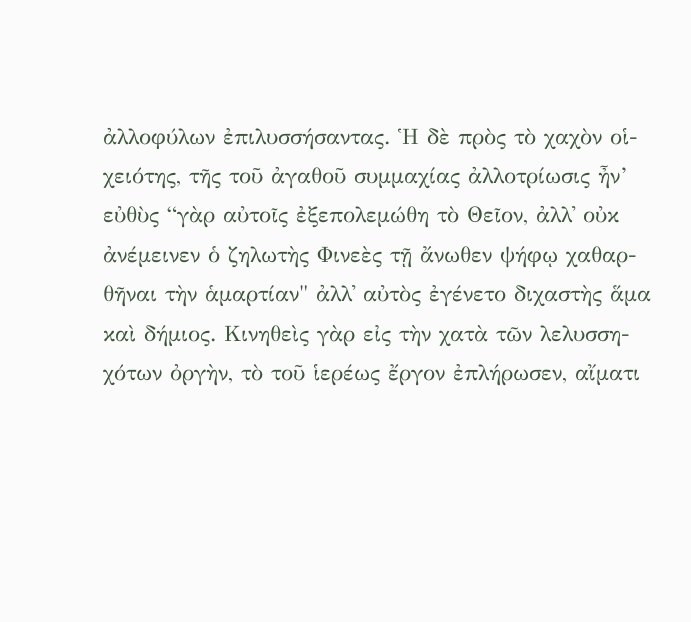ἀλλοφύλων ἐπιλυσσήσαντας. Ἡ δὲ πρὸς τὸ χαχὸν οἱ- χειότης, τῆς τοῦ ἀγαθοῦ συμμαχίας ἀλλοτρίωσις ἦν’ εὐθὺς “γὰρ αὐτοῖς ἐξεπολεμώθη τὸ Θεῖον, ἀλλ᾽ οὐκ ἀνέμεινεν ὁ ζηλωτὴς Φινεὲς τῇ ἄνωθεν ψήφῳ χαθαρ- θῆναι τὴν ἁμαρτίαν" ἀλλ᾽ αὐτὸς ἐγένετο διχαστὴς ἅμα καὶ δήμιος. Κινηθεὶς γὰρ εἰς τὴν χατὰ τῶν λελυσση- χότων ὀργὴν, τὸ τοῦ ἱερέως ἔργον ἐπλήρωσεν, αἴματι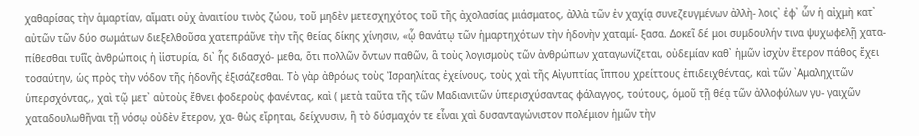χαθαρίσας τὴν ἁμαρτίαν, αἵματι οὐχ ἀναιτίου τινὸς ζώου, τοῦ μηδὲν μετεσχηχότος τοῦ τῆς ἀχολασίας μιάσματος, ἀλλὰ τῶν ἐν χαχίᾳ συνεζευγμένων ἀλλὴ- λοις᾽ ἐφ᾽ ὧν ἡ αἰχμὴ κατ᾽ αὐτῶν τῶν δύο σωμάτων διεξελθοῦσα χατεπράῦνε τὴν τῆς θείας δίκης χίνησιν, «ᾧ θανάτῳ τῶν ἡμαρτηχότων τὴν ἡδονὴν χαταμί- ξασα. Δοκεῖ δέ μοι συμδουλήν τινα ψυχωφελῇ χατα- πίθεσθαι τυΐῖς ἀνθρώποις ἡ ἰἱστυρία, δι᾽ ἧς διδασχό- μεθα, ὅτι πολλῶν ὄντων παθῶν, ἃ τοὺς λογισμοὺς τῶν ἀνθρώπων χαταγωνίζεται, οὐδεμίαν καθ᾽ ἡμῶν ἰσχὺν ἕτερον πάθος ἔχει τοσαύτην, ὡς πρὸς τὴν νόδον τῆς ἡδονῆς ἐξισάζεσθαι. Τὸ γὰρ ἀϑρόως τοὺς Ἰσραηλίτας ἐχείνους, τοὺς χαὶ τῆς Αἰγυπτίας ἵππου χρείττους ἐπιδειχθέντας, καὶ τῶν ᾿Αμαληχιτῶν ὑπερσχόντας,, χαὶ τῷ μετ᾽ αὐτοὺς ἔθνει φοδεροὺς φανέντας, καὶ ( μετὰ ταῦτα τῆς τῶν Μαδιανιτῶν ὑπερισχύσαντας φάλαγγος, τούτους, ὁμοῦ τῇ θέᾳ τῶν ἀλλοφύλων γυ- γαιχῶν χαταδουλωθῆναι τῇ νόσῳ οὐδὲν ἕτερον, χα- θὼς εἴρηται, δείχνυσιν, ἣ τὸ δύσμαχόν τε εἶναι χαὶ δυσανταγώνιστον πολέμιον ἡμῶν τὴν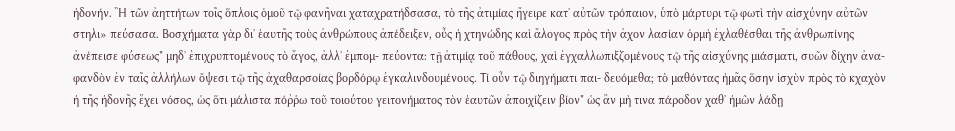ἡδονήν. Ἢ τῶν ἀηττήτων τοῖς ὅπλοις ὁμοῦ τῷ φανῆναι χαταχρατήδσασα, τὸ τῆς ἀτιμίας ἤγειρε κατ᾽ αὐτῶν τρόπαιον, ὑπὸ μάρτυρι τῷ φωτὶ τὴν αἰσχύνην αὐτῶν στηλι» πεύσασα. Βοσχήματα γὰρ δι᾽ ἑαυτῆς τοὺς ἀνθρώπους ἀπέδειξεν, οὖς ἡ χτηνώδης καὶ ἄλογος πρὸς τὴν ἀχον λασίαν ὁρμὴ ἐχλαθέσθαι τῆς ἀνθρωπίνης ἀνέπεισε φύσεως" μηδ᾽ ἐπιχρυπτομένους τὸ ἄγος, ἀλλ᾽ ἐμπομ- πεύοντα: τῇ ἀτιμίᾳ τοῦ πάθους, χαὶ ἐγχαλλωπιξζομένους τῷ τῆς αἰσχύνης μιάσματι, συῶν δίχην ἀνα- φανδὸν ἐν ταῖς ἀλλήλων ὄψεσι τῷ τῆς ἀχαθαρσοίας βορδόρῳ ἐγκαλινδουμένους. Τί οὖν τῷ διηγήματι παι- δευόμεθα; τὸ μαθόντας ἡμᾶς ὅσην ἰσχὺν πρὸς τὸ κχαχὸν ἡ τῆς ἡδονῆς ἔχει νόσος, ὡς ὅτι μάλιστα πόῤῥω τοῦ τοιούτου γειτονήματος τὸν ἑαυτῶν ἀποιχίζειν βίον" ὡς ἂν μὴ τινα πάροδον χαθ᾽ ἡμῶν λάδῃ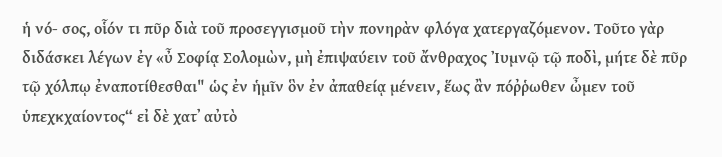ἡ νό- σος, οἷόν τι πῦρ διὰ τοῦ προσεγγισμοῦ τὴν πονηρὰν φλόγα χατεργαζόμενον. Τοῦτο γὰρ διδάσκει λέγων ἐγ «ὖ Σοφίᾳ Σολομὼν, μὴ ἐπιψαύειν τοῦ ἄνθραχος Ἰυμνῷ τῷ ποδὶ, μήτε δὲ πῦρ τῷ χόλπῳ ἐναποτίθεσθαι" ὡς ἐν ἡμῖν ὃν ἐν ἀπαθείᾳ μένειν, ἕως ἂν πόῤῥωθεν ὦμεν τοῦ ὑπεχκχαίοντος“ εἰ δὲ χατ᾽ αὐτὸ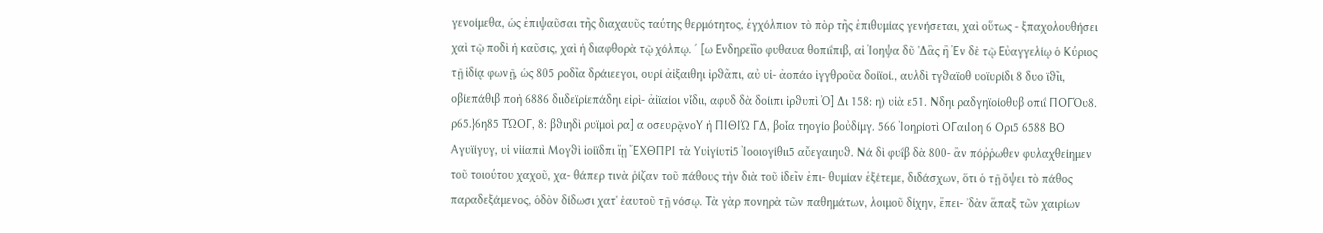γενοίμεθα, ὡς ἐπιψαῦσαι τῆς διαχαυῦς ταύτης θερμότητος, ἐγχόλπιον τὸ πὸρ τῆς ἐπιθυμίας γενήσεται, χαὶ οὕτως - ξπαχολουθήσει χαὶ τῷ ποδὶ ἡ καῦσις, χαὶ ἡ διαφθορὰ τῷ χόλπῳ. ΄ [ω Ενδηρεῖῖο φυθαυα θοπιΐπιβ, αἱ Ἰοηψα δῦ 'Δἃς ἢ Ἐν δὲ τῷ Εὐαγγελίῳ ὁ Κύριος τῇ ἰδίᾳ φωνῇ, ὡς 805 ροδῖα δράιεεγοι, ουρί ἀἰξαιθηι ἰρϑᾶπι, αὐ υἱ- ἀοπάο ἰγγθροῦα δοίϊοί., αυλδὶ τγϑαϊοθ υοϊυρίδι 8 δυο ϊϑῖι, οβίεπάθιβ ποὴ 6886 διιδεϊρίεπάδηι εἰρὶ- ἀἰϊαίοι νἷδιι, αφυδ δὰ δοίιπι ἰρϑυπὶ Ὀ] Δι 158: η) υἱὰ ε51. Νδηι ραδγηϊοίοθυβ οπιΐ ΠΟΓΌυ8. ρ65.}6η85 ΤΏΟΓ, 8: βϑιηδὶ ρυϊμοὶ ρα] α οσευρᾷνοΥ ἡ ΠΙΘΙΏ ΓΔ, βοἷα τηογίο βοὐδίμγ. 566 Ἰοηρίοτὶ ΟΓαιΙοη 6 Ορι5 6588 ΒΟ Αγυϊίγυγ, υἱ νἱίαπιὶ Μογϑὶ ἰοίϊδπι ἴῃ ἜΧΘΠΡΙ τὰ Υυἱγίυτἰ5 Ἰοοιογίθιι5 αὔεγαιηυϑ. Νά δὶ φυΐβ δὰ 800- ἂν πόῤῥωθεν φυλαχθείημεν τοῦ τοιούτου χαχοῦ, χα- θάπερ τινὰ ῥίζαν τοῦ πάθους τὴν διὰ τοῦ ἰδεῖν ἐπι- θυμίαν ἐξέτεμε, διδάσχων, ὅτι ὁ τῇ ὄψει τὸ πάθος παραδεξάμενος, ὁδὸν δίδωσι χατ' ἑαυτοῦ τῇ νόσῳ. Τὰ γὰρ πονηρὰ τῶν παθημάτων, λοιμοῦ δίχην, ἔπει- ᾿δὰν ἅπαξ τῶν χαιρίων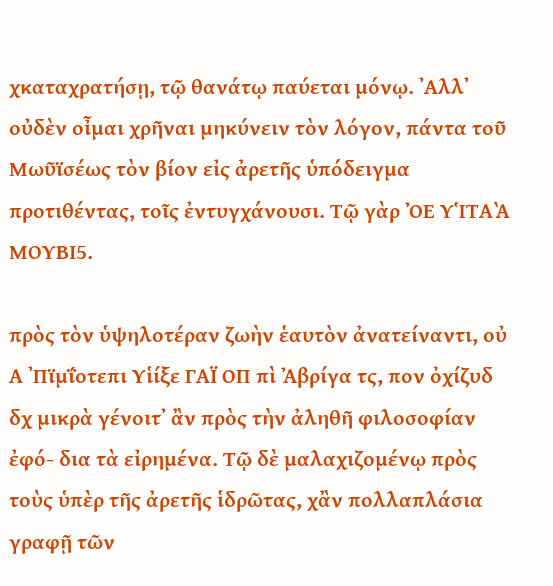χκαταχρατήσῃ, τῷ θανάτῳ παύεται μόνῳ. ᾿Αλλ᾽ οὐδὲν οἶμαι χρῆναι μηκύνειν τὸν λόγον, πάντα τοῦ Μωῦϊσέως τὸν βίον εἰς ἀρετῆς ὑπόδειγμα προτιθέντας, τοῖς ἐντυγχάνουσι. Τῷ γὰρ ὈΕ ΥἹΤΑᾺ ΜΟΥΒΙ5.

πρὸς τὸν ὑψηλοτέραν ζωὴν ἑαυτὸν ἀνατείναντι, οὐ Α ᾿Πϊμΐοτεπι Υἱίξε ΓΑΪ ΟΠ πὶ Ἀβρίγα τς, πον ὀχίζυδ δχ μικρὰ γένοιτ᾽ ἂν πρὸς τὴν ἀληθῆ φιλοσοφίαν ἐφό- δια τὰ εἰρημένα. Τῷ δὲ μαλαχιζομένῳ πρὸς τοὺς ὑπὲρ τῆς ἀρετῆς ἱδρῶτας, χἂν πολλαπλάσια γραφῇ τῶν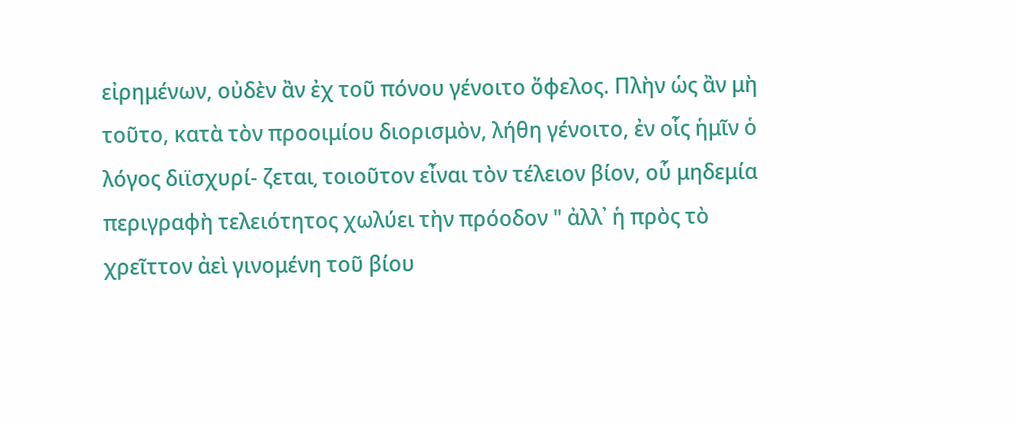εἰρημένων, οὐδὲν ἂν ἐχ τοῦ πόνου γένοιτο ὄφελος. Πλὴν ὡς ἂν μὴ τοῦτο, κατὰ τὸν προοιμίου διορισμὸν, λήθη γένοιτο, ἐν οἷς ἡμῖν ὁ λόγος διϊσχυρί- ζεται͵ τοιοῦτον εἶναι τὸν τέλειον βίον, οὗ μηδεμία περιγραφὴ τελειότητος χωλύει τὴν πρόοδον " ἀλλ᾽ ἡ πρὸς τὸ χρεῖττον ἀεὶ γινομένη τοῦ βίου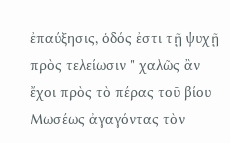ἐπαύξησις, ὁδός ἐστι τῇ ψυχῇ πρὸς τελείωσιν " χαλῶς ἂν ἔχοι πρὸς τὸ πέρας τοῦ βίου Μωσέως ἀγαγόντας τὸν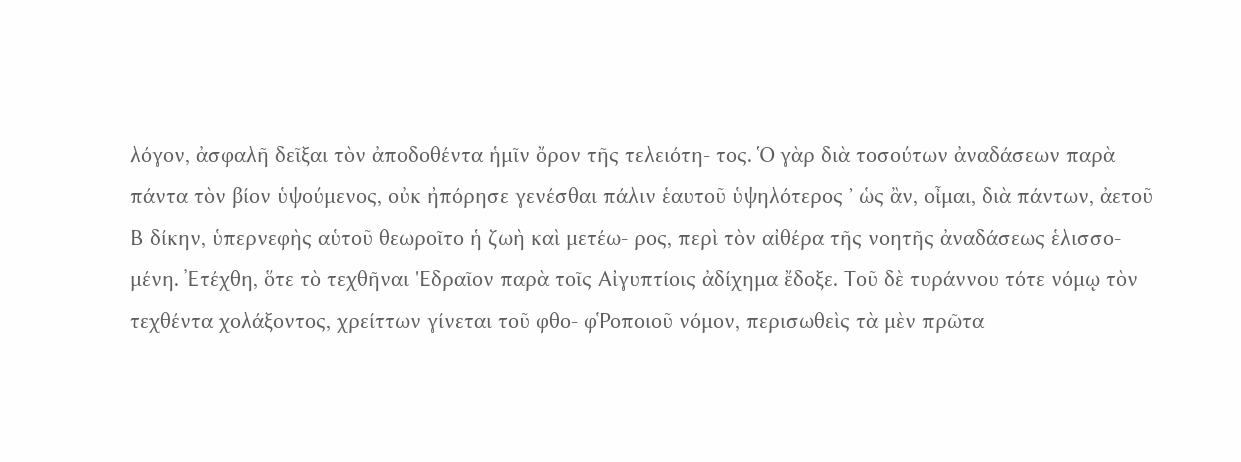λόγον, ἀσφαλῆ δεῖξαι τὸν ἀποδοθέντα ἡμῖν ὄρον τῆς τελειότη- τος. Ὁ γὰρ διὰ τοσούτων ἀναδάσεων παρὰ πάντα τὸν βίον ὑψούμενος, οὐκ ἠπόρησε γενέσθαι πάλιν ἑαυτοῦ ὑψηλότερος ᾿ ὡς ἂν, οἶμαι, διὰ πάντων, ἀετοῦ Β δίκην, ὑπερνεφὴς αὑτοῦ θεωροῖτο ἡ ζωὴ καὶ μετέω- ρος, περὶ τὸν αἰθέρα τῆς νοητῆς ἀναδάσεως ἑλισσο- μένη. Ἐτέχθη, ὅτε τὸ τεχθῆναι 'Εδραῖον παρὰ τοῖς Αἰγυπτίοις ἀδίχημα ἔδοξε. Τοῦ δὲ τυράννου τότε νόμῳ τὸν τεχθέντα χολάξοντος, χρείττων γίνεται τοῦ φθο- φῬοποιοῦ νόμον, περισωθεὶς τὰ μὲν πρῶτα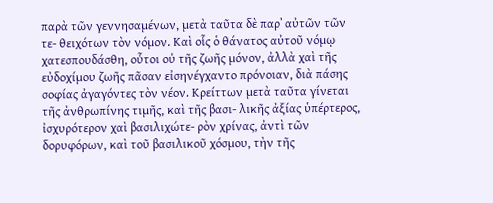παρὰ τῶν γεννησαμένων, μετὰ ταῦτα δὲ παρ᾽ αὐτῶν τῶν τε- θειχότων τὸν νόμον. Καὶ οἷς ὁ θάνατος αὐτοῦ νόμῳ χατεσπουδάσθη, οὗτοι οὐ τῆς ζωῆς μόνον, ἀλλὰ χαὶ τῆς εὐδοχίμου ζωῆς πᾶσαν εἰσηνέγχαντο πρόνοιαν, διὰ πάσης σοφίας ἀγαγόντες τὸν νέον. Κρείττων μετὰ ταῦτα γίνεται τῆς ἀνθρωπίνης τιμῆς, καὶ τῆς βασι- λικῆς ἀξίας ὑπέρτερος, ἰσχυρότερον χαὶ βασιλιχώτε- ρὸν χρίνας, ἀντὶ τῶν δορυφόρων, καὶ τοῦ βασιλικοῦ χόσμου, τὴν τῆς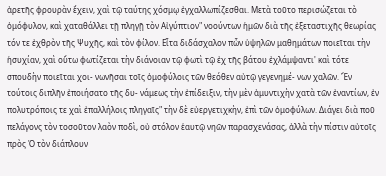ἀρετῆς φρουρὰν ἔχειν, χαὶ τῷ ταύτης χόσμῳ ἐγχαλλωπίζεσθαι. Μετὰ τοῦτο περισώζεται τὸ ὁμόφυλον, καὶ χαταθάλλει τῇ πληγῇ τὸν Αἰγύπτιον" νοούντων ἡμῶν διὰ τῆς ἐξεταστιχῆς θεωρίας τόν τε ἐχθρὸν τῆς Ψυχῆς, καὶ τὸν φίλον. Εἶτα διδάσχαλον πὧν ὑψηλῶν μαθημάτων ποιεῖται τὴν ἡσυχίαν, χαὶ οὕτω φωτίζεται τὴν διάνοιαν τῷ φωτὶ τῷ ἐχ τῆς βάτου ἐχλάμψαντι' καὶ τότε σπουδὴν ποιεῖται χοι- νωνῆσαι τοῖς ὁμοφύλοις τῶν θεόθεν αὐτῷ γεγενημέ- νων χαλῶν. Ἔν τούτοις διπλῆν ἐποιήσατο τῆς δυ- νάμεως τὴν ἐπίδειξιν, τὴν μὲν ἀμυντιχὴν χατὰ τῶν ἐναντίων, ἐν πολυτρόποις τε χαὶ ἐπαλλήλοις πληγαῖς" τὴν δὲ εὐεργετιχκὴν, ἐπὶ τῶν ὁμοφύλων. Διάγει διὰ ποῦ πελάγονς τὸν τοσοῦτον λαὸν ποδὶ, οὐ στόλον ἑαυτῷ νηῶν παρασχενάσας, ἀλλὰ τὴν πίστιν αὐτοῖς πρὸς Ὁ τὸν διάπλουν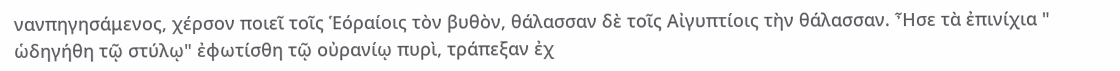νανπηγησάμενος, χέρσον ποιεῖ τοῖς Ἑόραίοις τὸν βυθὸν, θάλασσαν δὲ τοῖς Αἰγυπτίοις τὴν θάλασσαν. Ἦσε τὰ ἐπινίχια " ὡδηγήθη τῷ στύλῳ" ἐφωτίσθη τῷ οὐρανίῳ πυρὶ, τράπεξαν ἐχ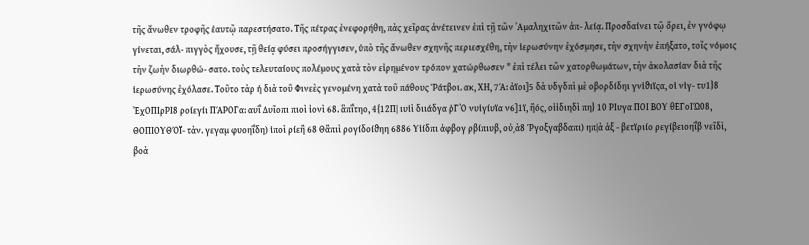τῆς ἄνωθεν τροφῆς ἑαυτῷ παρεστήσατο. Τῆς πέτρας ἐνεφορήθη, πὰς χεῖρας ἀνέτεινεν ἐπὶ τῇ τῶν ᾿Αμαληχιτῶν ἀπ- λείᾳ. Προσδαίνει τῷ ὄρει, ἐν γνόφῳ γίνεται, σάλ- πιγγὸς ἤχουσε, τῇ θείᾳ φύσει προσήγγισεν, ὑπὸ τῆς ἄνωθεν σχηνῆς περιεσχέθη, τὴν ἱερωσύνην ἐχόσμησε, τὴν σχηνὴν ἐπήξατο, τοῖς νόμοις τὴν ζωὴν διωρθώ- σατο. τοὺς τελευταίους πολέμους χατὰ τὸν εἰρημένον τρόπον χατώρθωσεν " ἐπὶ τέλει τῶν χατορθωμάτων, τὴν ἀκολασίαν διὰ τῆς ἱερωσύνης ἐχόλασε. Τοῦτο τὰρ ἡ διὰ τοῦ Φινεὲς γενομένη χατὰ τοῦ πάθους Ῥάτβοι. ακ, ΧΗ, 7Ά: ἀϊοι]5 δὰ υδγδπὶ μὲ οβορδίδηι γνἱϑιϊςα, οἱ νἱγ- τυ1}8 ἘχΟΠΙρΡΙ8 ροίεγίι ΠΆΡΟΓα: αυΐ Δυῖοπι πιοὶ ἰονὶ 68. ἃπΐτηο, 4{12Π| ιυἱὶ διιάδγα ῥΓῸ νυἱγίυϊα ν6]1ϊ, ἢός, οἰἰδιηδὶ πη} 10 ΡΙυγα ΠΟΙ ΒΟΥ θΕΓοΙΏ08, ΘΟΠΙΟΥΘΌΪ- τὰν. γεγαμ φυοηΐδη) ἱποὶ ρίεἢ 68 Θἂπιὶ ρογίδοίϑηη 6886 Υἱίδπι ἀφβογ ρβίπιυβ, οὐ͵ὰ8 Ῥγοξγαβδαπι) ηπ|ὰ ἀξ - βετϊριίο ρεγίβειοηΐβ νεῖδὶ, βοὰ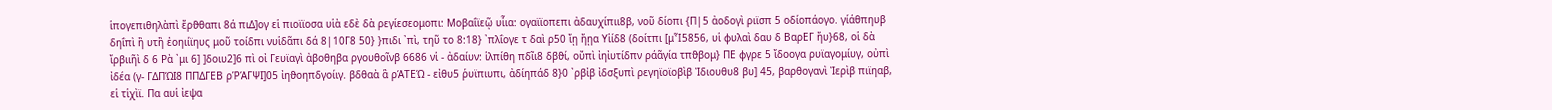ἱπογεπιθηλὰπὶ ἔρϑθαπι 8ά πιΔ]ογ εἱ πιοϊϊοσα υἱὰ εδὲ δὰ ρεγίεσεομοπι: Μοβαΐϊεῷ υἷια: ογαϊϊοπεπι ἀδαυχίπιι8β, νοῦ δίοπι {Π|5 ἀοδογὶ ριϊσπ 5 οδίοπάογο. γίάθπηυβ δηΐπὶ ἢ υτἢ ἐοηιίϊηυς μοῦ τοίδπι νυἱδᾶπι δά 8|10Γ8 50} }πιδι ᾽πὶ, τηῦ το 8:18} ᾿πλΐογε τ δαὶ ρ50 ἴῃ ἤῃα Υἱίδ8 (δοίτπι [μἾ5856, υἱ φυλαὶ δαυ δ ΒαρΕΓ ἤυ}68, οἱ δὰ ἴρβιιῆὶ δ 6 Ρὰ ᾿μι 6] ]δοιυ2]6 πὶ οἰ Γευϊαγὶ ἀβοθηβα ργουθοῖνβ 6686 νἱ - ἀδαίυν: ἱλπίθη πδῖι8 δβϑί, οὔπὶ ἰηἰυτίδπν ράᾶγία τπϑβομ} ΠΕ φγρε 5 ἴδοογα ρυϊαγομίυγ, οὐπὶ ἰδέα (γ- ΓΔΠΏΙ8 ΠΠΔΓΕΒ ρῬΆΓΨΙ]05 ἰηϑοηπδγοίιγ. βδθαὰ ἃ ρΆΤΕΏ - εἰθυ5 ῥυϊπιυπι, ἀδίηπάδ 8}0 ᾿ρβἰβ ἰδσξυπὶ ρεγηϊοϊοβὶβ Ἰδιουθυ8 βυ] 45, βαρθογανὶ Ἰερὶβ πιϊηαβ, εἱ τἱχὶϊ. Πα αυἱ ἰεψα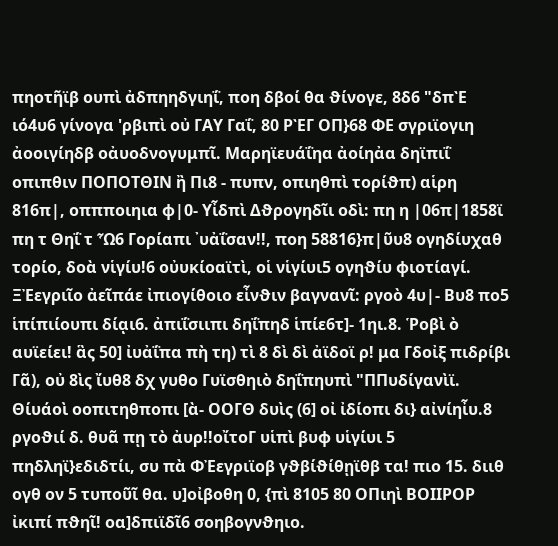πηοτῆϊβ ουπὶ ἀδπηηδγιηΐ, ποη δβοί θα ϑίνογε, 8δ6 "δπῈ ιό4υ6 γίνογα 'ρβιπὶ οὐ ΓΑΥ Γαΐ, 80 ΡῈΓ ΟΠ}68 ΦΕ σγριϊογιη ἀοοιγίηδβ οἀυοδνογυμπῖ. Μαρηϊευάΐηα ἀοίηἀα δηϊπιΐ οπιπθιν ΠΟΠΟΤΘΙΝ ἢ Πι8 - πυπν, οπιηθπὶ τορίϑπ) αἱρη 816π|, οππποιηια φ|0- Υἶδπὶ Δϑρογηδῖι οδὶ: πη η |06π|1858ϊ πη τ Θηΐ τ Ὧ6 Γορίαπι ᾿υἀΐσαν!!, ποη 58816}π|ῦυ8 ογηδίυχαθ τορίο, δοὰ νἱγίυ!6 οὐυκίοαϊτὶ, οἱ νἱγίυι5 ογηϑίυ φιοτίαγί. ΞἘεγριῖο ἀεῖπάε ἰπιογίθοιο εἶνϑιν βαγνανῖ: ργοὸ 4υ|- Βυ8 πο5 ἱπίπιίουπι δίᾳι6. ἀπιΐσιιπι δηΐπηδ ἱπίε6τ]- 1ηι.8. Ῥοβὶ ὸ αυϊείει! ἃς 50] ἰυἀΐπα πὴ τη) τὶ 8 δὶ δὶ ἀϊδοϊ ρ! μα Γδοἰξ πιδρίβι Γᾶ), οὐ 8ὶς ἴυθ8 δχ γυθο Γυϊσθηιὸ δηΐπηυπὶ "ΠΠυδίγανὶϊ. Θίυάοὶ οοπιτηθποπι [ὰ- ΟΟΓΘ δυὶς (6] οἰ ἰδίοπι δι} αἰνίηἶυ.8 ργοϑιί δ. θυᾶ πῃ τὸ ἀυρ!!οἴτοΓ υἱπὶ βυφ υἱγίυι 5 πηδληϊ}εδιδτίι, συ πὰ ΦἘεγριϊοβ γϑβίϑίθῃϊθβ τα! πιο 15. διιθ ογθ ον 5 τυποῦῖ θα. υ]οἰβοθη 0, {πὶ 8105 80 ΟΠιηὶ ΒΟΙΙΡΟΡ ἰκιπί πϑηῖ! οα]δπιϊδῖ6 σοηβογνϑηιο.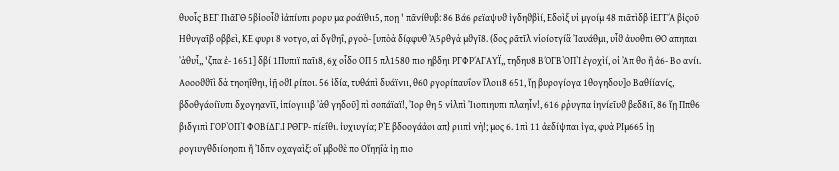θυοἷς ΒΕΓ ΠιᾶΓΘ 5βἰοοἶϑ ἰἀπίυπι ρορυ μα ροάϊθιι5, ποῃ ' πᾶνίθυβ: 86 Βά6 ρεϊαψυϑ ἰγδηϑβὶί, Εδοὶξ υἱ μγοίμ 48 πιᾶτὶδβ ἱΕΓΓΆ βἰςοῦ Ηθυγαῖβ οββεὶ, ΚΕ φυρι 8 νοτγο, αἱ δγϑηΐ, ργοὸ- [υπὸὰ δίᾳφυθ Ἀ5ρθγὰ μϑγῖ8. (δος ρᾶτῖλ νἱοίοτγίἃ Ἰαυάθμι, υἷϑ ἀυοθπι ΘΟ απηπαι ᾿ὰθυἷ,, 'ζπα ἐ- 1651] δβί 1Πυπιϊ παῖι8, 6χ οἷδο ΟΠ 5 πλ1580 πιο ηβδηι ΡΓΦΡΆΓΑΥΪ,, τηδηυ8 ΒΌΓΒῸΠῚ ἐγοχὶί, οἱ Ἀπ θο ἢ ἀ6- Βο ανίι. Αοοοϑϑῖὶ δὰ τηοηΐθηι, ἰῇ οϑΙ ρίποι. 56 ἰδία, τυθάπὶ δυάϊνιι, θ60 ργορίπαυΐον ἴλοιι8 651, ἴῃ βυρογίογα 1θογηδου]ο Βαθίίανίς, βδοθγάοίϊυπι δχογηανῖῖ, ἰπίογιιιβ ᾿ὰθ γηδοῦ] πὶ σοπάϊαϊ!, Ἰορ θη 5 νἱλπὶ Ἰιοπιηυπι πλαηἶν!, 616 ρῥυγπα ἰηνίεῖυϑ βεδ8ιῖ, 86 ἴῃ Ππθ6 βιδγιπὶ ΓΟΡῸΠῚ ΦΟΒίΔΓ.Ι ΡΘΓΡ- πίεΐθι. ἰυχιυγία; ΡῈ βδοογάἀοι απ} ριιπἰ νὴ!; μος 6. 1πὶ 11 ἀεδίψπαι ἰγα, φυὰ ΡΙμ665 ἰῃ ρογιυγθδιίοηοπι ἢ Ἰδπν οχαγαὶξ: οἵ μβοϑὲ πο Οἴηηΐὰ ἰῃ πιο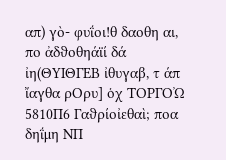απ) γὸ- φυΐοι!θ δαοθη αι, πο ἀδϑοθηάϊί δά ἰη(ΘΥΙΘΓΕΒ ἰθυγαβ, τ άπ ἴαγθα ρΟρυ] ὁχ ΤΟΡΓΟὨ 5810Π6 Γαϑρίοἰεθαὶ; ποα δηΐμη ΝΠ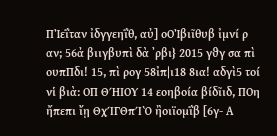ΠἸεΐταν ἰδγγεηΐθ, αὐ] οΟἸβιῖθυβ ἰμνί ρ αν; 56ἀ βιιγβυπὶ δὰ ᾿ρβι} 2015 γϑγ σα πὶ ουπΠδι! 15, πὶ ρογ 58ἰπ|ι18 8ια! αδγὶ5 τοί νἱ βιὰ: ΟΠ ΘΉΙΟΥ 14 εοηβοία βίδῖιδ, ΠΟη ἤπεπι ἴῃ ΘχΊΓΘπΊῸ ἢοιϊομΐβ [6γ- Α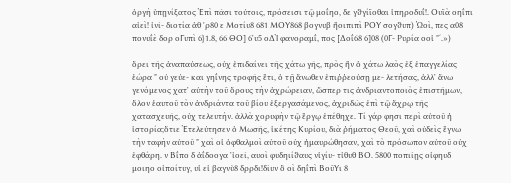ὀργὴ ὑπῃνίξατος Ἐπὶ πᾶσι τούτοις, πρόσεισι τῷ μοΐηο, δε γϑγίϊοθαι ἱπηροδυΐ!. Ουϊὰ οηΐπι αἰεὶ! ἰνῖ- διοτία ἀθ 'ρ80 ε Μοτίυ8 681 ΜΟΥ868 βογνυβ ἢοιπιπὶ ΡΟΥ σογϑυπ) Ὠοὶ, πες α08 πονυΐὲ δορ οΓυπὶ 6}1.8, 66 ΘΟ] 6᾽υ5 οΔἸ φανοραμΐ, πος [Δοΐ68 6]08 (0Γ- Ρυρία οοἱ "΄.»)

ὄρει τῆς ἀναπαύσεως, οὐχ ἐπιδαίνει τῆς χάτω γῆς, πρὸς ἣν ὁ χάτω λαὸς ἐξ ἐπαγγελίας ἑώρα " οὐ γεύε- και γηΐνης τροφῆς ἔτι, ὁ τῇ ἄνωθεν ἐπιῤῥεούσῃ με- λετήσας, ἀλλ᾽ ἄνω γενόμενος χατ᾽ αὐτὴν τοῦ ὄρους τὴν ἀχρώρειαν, ὥσπερ τις ἀνδριαντοποιὸς ἐπιστῆμων, ὅλον ἑαυτοῦ τὸν ἀνδριάντα τοῦ βίου ἐξεργασάμενος, ἀχριδῶς ἐπὶ τῷ ἄχρῳ τῆς χατασχευῆς, οὐχ τελευτὴν. ἀλλὰ χορυφὴν τῷ ἔργῳ ἐπέθηχε. Τί γάρ φησι περὶ αὐτοῦ ἡ ἱστορία;ὅτιε Ἐτελεύτησεν ὁ Μωσῆς, ἱκέτης Κυρίου, διὰ ῥήματος Θεοῦ, χαὶ οὐδεὶς ἔγνω τὴν ταφὴν αὐτοῦ " χαὶ οἱ ὀφθαλμοὶ αὐτοῦ οὐχ ἡμαυρώθησαν, χαὶ τὸ πρόσωπον αὐτοῦ οὐχ ἐφθάρη. ν Βΐπο δ ἀΐδοογα ᾿ἰοεῖ, αυοὶ φυδηιίϑαυς νἱγίυ- τἰθυθ ΒΟ. 5800 ποπιῖῃς οἰφηυδ μοιηο οἰποίτυγ, υἱ εἰ βαγνὺ8 δρρδι!δῖυν ὃ οὶ δηΐπὶ ΒοῦΥι 8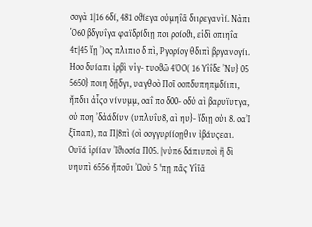σογὰ 1|16 6δί, 481 οϑίεγα οὐμηΐᾶ διιρεγανὶί. Νὰπι Ὁ60 βδγυΐγα φαϊδρίδιῃ ποι ροίοϑι, εἱδὶ οπιηΐα 4τ|45 ἴῃ ᾿)ος πλιπιο δ πὶ, Ργορίογ θδιπὶ βργανογίι. Ηοο δυίαπι ἰρβὶ νἱγ- τυοϑῶ 4ΌΟ( 16 Υἱΐδε ᾿Νυ} 05 5650} ποιη δῇδγι, υαγθοὸ Ποῖ οοπδυπηπμδίιπι, ἤπδιι ἀἷςο νίνυμμ, οαΐ πο δ00- οδὐ αὶ βαρυϊυτγα, οὐ ποη ᾿δἀάδίυν (υπλυΐυ8, αὶ ηυ}- ἴδιῃ οὐι 8. οαἸ ξῖπαπ), πα Π|8πὶ (οὶ οογγυρίίοῃθιν ἰβάυςεαι. Ουϊά ἱρίίαν Ἰϑιοσία Π05. |νὐπ6 δάπιυποὶ ἢ δὶ υηυπὶ 6556 ἤποῦι Ὠοὺ 5 'πῃ πᾶς Υἱῖᾶ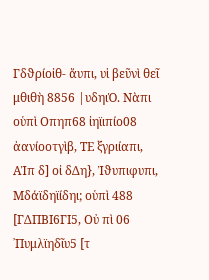Γδϑρίοἰθ- ἄυπι, υἱ βεῦνὶ θεῖ μθιθὴ 8856 |υδηιὉ. Νὰπι οὑπὶ Οπηπ68 ἰηϊιπίο08 ἀανίοοτγὶβ, ΤΕ ξγριίαπι, ΑἸπ δ] οἰ δΔη}, Ἰϑυπιφυπι, Μδάϊδηϊίδηι; οὑπὶ 488 [ΓΔΠΒΙ6ΓΙ5, Οὐ πὶ 06 ᾿Πυμλϊηδῖυ5 [τ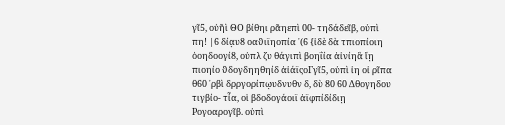γῖ5, οὐῆὶ ΘΟ βίθηι ρᾶηεπὶ 00- τηδάδεῖβ, οὐπὶ πη! |6 δίᾳυ8 οαϑιϊηοπία ᾿(6 {ἰδὲ δὰ τπιοπίοιη ὁοηδοογί8, οὐπλ ζυ θάγιπὶ βοηΐία ἀἰνίηἃ ἴῃ πιοηίο ϑδογδηηθηίδ ἀἰάϊςοΓγῖ5, οὐπὶ ἰη οἰ ρῖπα θ60 ᾿ρβὶ δρργορίπῳυδνυθν δ, δὺ 80 60 Δθογηδου τιγβίο- τἶα, οἱ βδοδογάοιϊ ἀϊφπίδίδιῃ Ρογοαρογῖβ. οὐπὶ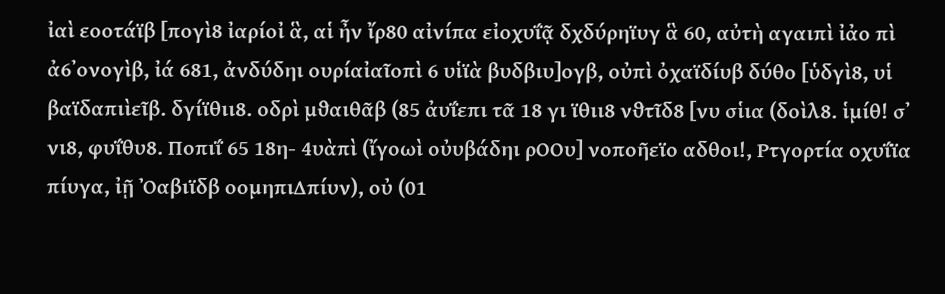ἰαὶ εοοτάϊβ [πογὶ8 ἰαρίοἰ ἃ, αἱ ἦν ἴρ80 αἰνίπα εἰοχυΐᾷ δχδύρηϊυγ ἃ 60, αὐτὴ αγαιπὶ ἰἀο πὶ ἀ6᾽ονογὶβ, ἰά 681, ἀνδύδηι ουρίαἰαῖοπὶ 6 υἱϊὰ βυδβιυ]ογβ, οὐπὶ ὀχαϊδίυβ δύθο [ὑδγὶ8, υἱ βαϊδαπιὶεῖβ. δγίϊθιι8. οδρὶ μϑαιθᾶβ (85 ἀυΐεπι τᾶ 18 γι ϊθιι8 νϑτῖδ8 [νυ σἱια (δοὶλ8. ἱμίθ! σ᾽ νι8, φυΐθυ8. Ποπιΐ 65 18η- 4υὰπὶ (ἴγοωὶ οὐυβάδηι ρΟΟυ] νοποῆεϊο αδθοι!, Ρτγορτία οχυΐϊα πίυγα, ἰῇ Ὀαβιϊδβ οομηπιΔπίυν), οὐ (01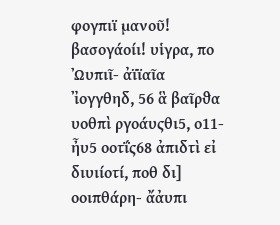φογπιϊ μανοῦ! βασογάοίι! υἱγρα, πο Ὠυπιῖ- ἀϊϊαῖα ᾿ἰογγθηδ, 56 ἃ βαῖρϑα υοθπὶ ργοάυςθι5, ο11- ἦυ5 οοτΐς68 ἀπιδτὶ εἰ διυιίοτί, ποθ δι] οοιπθάρη- ἄἀυπι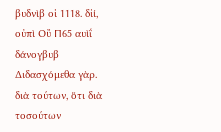βυδνὶβ οἱ 1118. δἰί, οὐπὶ Οὔ Π65 αυὶΐ δάνογβυβ Διδασχόμεθα γὰρ. διὰ τούτων, ὅτι διὰ τοσούτων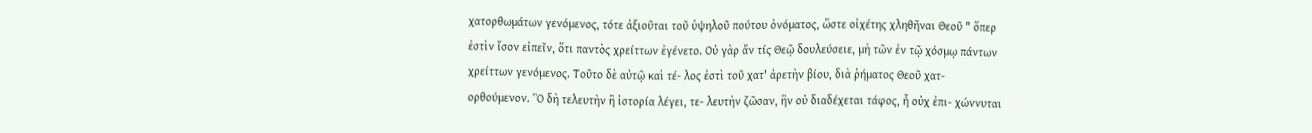χατορθωμάτων γενόμενος, τότε ἀξιοῦται τοῦ ὑψηλοῦ πούτου ὀνόματος, ὥστε οἰχέτης χληθῆναι Θεοῦ " ὅπερ ἐστὶν ἴσον εἰπεῖν, ὅτι παντὸς χρείττων ἐγένετο. Οὐ γὰρ ἄν τίς Θεῷ δουλεύσειε, μὴ τῶν ἐν τῷ χόσμῳ πάντων χρείττων γενόμενος. Τοῦτο δὲ αὐτῷ καὶ τέ- λος ἐστὶ τοῦ χατ' ἀρετὴν βίου, διὰ ῥήματος Θεοῦ χατ- ορθούμενον. Ὃ δὴ τελευτὴν ἣ ἱστορία λέγει, τε- λευτὴν ζῶσαν, ἣν οὐ διαδέχεται τάφος, ἧ οὐχ ἐπι- χώννυται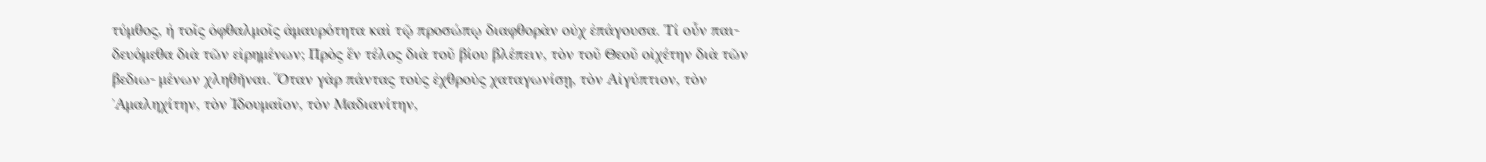τύμθος, ἡ τοῖς ὀφθαλμοῖς ἀμαυρότητα καὶ τῷ προσώπῳ διαφθορὰν οὐχ ἐπάγουσα. Τί οὖν παι- δευόμεθα διὰ τῶν εἰρημένων; Πρὸς ἕν τέλος διὰ τοῦ βίου βλέπειν, τὸν τοῦ Θεοῦ οἰχέτην διὰ τῶν βεδιω- μένων χληθῆναι. Ὅταν γὰρ πάντας τοὺς ἐχθροὺς χαταγωνίσῃ, τὸν Αἰγύπτιον, τὸν ᾿Αμαληχίτην, τὸν Ἰδουμαῖον, τὸν Μαδιανίτην,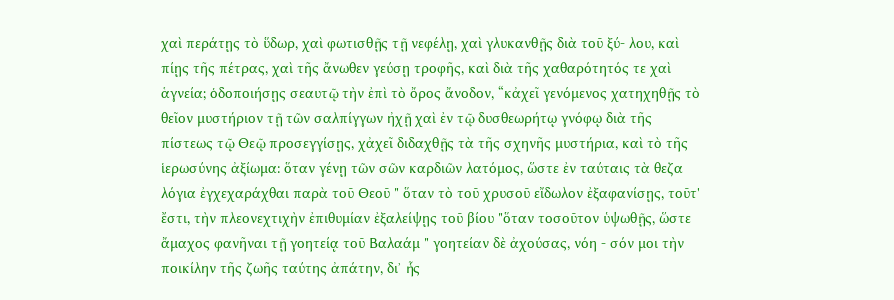χαὶ περάτῃς τὸ ὕδωρ, χαὶ φωτισθῇς τῇ νεφέλῃ, χαὶ γλυκανθῇς διὰ τοῦ ξύ- λου, καὶ πίῃς τῆς πέτρας, χαὶ τῆς ἄνωθεν γεύσῃ τροφῆς, καὶ διὰ τῆς χαθαρότητός τε χαὶ ἁγνεία; ὁδοποιήσῃς σεαυτῷ τὴν ἐπὶ τὸ ὄρος ἄνοδον, “κἀχεῖ γενόμενος χατηχηθῇς τὸ θεῖον μυστήριον τῇ τῶν σαλπίγγων ἠχῇ χαὶ ἐν τῷ δυσθεωρήτῳ γνόφῳ διὰ τῆς πίστεως τῷ Θεῷ προσεγγίσῃς, χἀχεῖ διδαχθῇς τὰ τῆς σχηνῆς μυστήρια, καὶ τὸ τῆς ἱερωσύνης ἀξίωμα: ὅταν γένῃ τῶν σῶν καρδιῶν λατόμος, ὥστε ἐν ταύταις τὰ θεζα λόγια ἐγχεχαράχθαι παρὰ τοῦ Θεοῦ " ὅταν τὸ τοῦ χρυσοῦ εἴδωλον ἐξαφανίσῃς, τοῦτ' ἔστι, τὴν πλεονεχτιχὴν ἐπιθυμίαν ἐξαλείψῃς τοῦ βίου "ὅταν τοσοῦτον ὑψωθῇς, ὥστε ἄμαχος φανῆναι τῇ γοητείᾳ τοῦ Βαλαάμ " γοητείαν δὲ ἀχούσας, νόη - σόν μοι τὴν ποικίλην τῆς ζωῆς ταύτης ἀπάτην, δι᾿ ἧς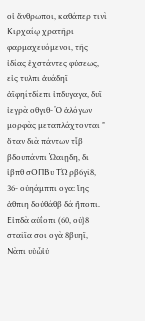οἱ ἄνθρωποι, καθάπερ τινὶ Κιρχαίῳ χρατῆρι φαρμαχευόμενοι, τῆς ἰδίας ἐχστάντες φύσεως, εἰς τυλπι ἀυάδηϊ ἀϊφηίτδίεπι ἰπδυγαγα, δυϊ ἰεγρὰ οθγιθ- Ὁ ἀλόγων μορφὰς μεταπλάχτονται " ὅταν διὰ πάντων τἷβ βδουπάνπι Ὠαιῃδη, δι ἱβπθ σΟΠΒυ ΤΏ ρβ6γῖ8, 36- οὐηάμππι ογα: ἴης ἀθπιη δούθάθβ δά ἤποπι. Εἰπδὰ αὐΐοπι (60, οὐ}8 σταῖϊα σοι ογὰ 8βυηϊ, Νὰπι υὑὦἱὐ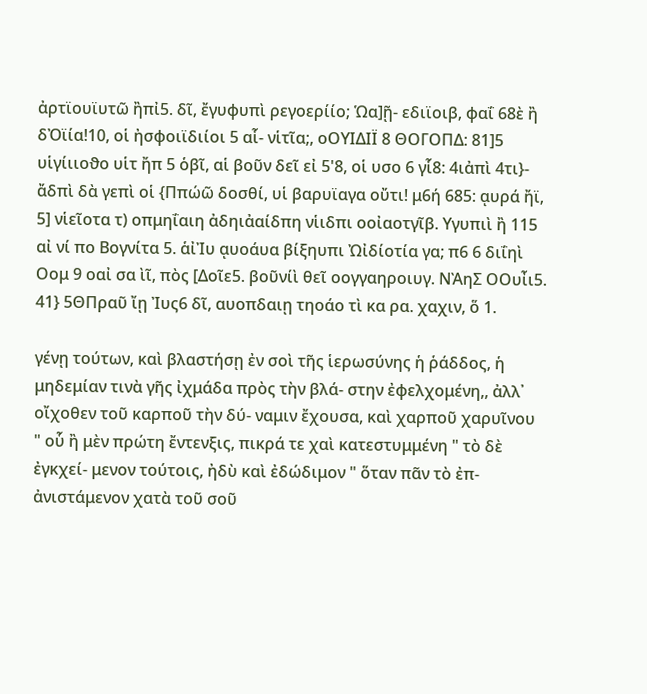ἀρτϊουϊυτῶ ἢπἰ5. δῖ, ἔγυφυπὶ ρεγοερίίο; Ὡα]ῇ- εδιϊοιβ, φαΐ 68ὲ ἢ δὈϊία!10, οἱ ἠσφοιϊδιίοι 5 αἷ- νἱτῖα;, οΟΥΙΔΙΪ 8 ΘΟΓΟΠΔ: 81]5 υἱγίιιοϑο υἱτ ἤπ 5 ὁβῖ, αἱ βοῦν δεῖ εἰ 5'8, οἱ υσο 6 γἷ8: 4ιἀπὶ 4τι}- ἄδπὶ δὰ γεπὶ οἱ {Ππώῶ δοσθί, υἱ βαρυϊαγα οὔτι! μ6ή 685: ᾳυρά ἤϊ, 5] νἱεῖοτα τ) οπμηΐαιη ἀδηιἀαίδπη νἱιδπι οοἰαοτγῖβ. Υγυπιὶ ἢ 115 αἰ νί πο Βογνίτα 5. ἁἰἸυ ᾳυοάυα βίξηυπι Ὠἰδίοτία γα; π6 6 διΐηὶ Οομ 9 οαἰ σα ὶῖ, πὸς [Δοῖε5. βοῦνίὶ θεῖ οογγαηροιυγ. ΝᾺηΣ ΟΟυἶι5. 41} 5ΘΠραῦ ἴῃ Ἰυς6 δῖ, αυοπδαιῃ τηοάο τὶ κα ρα. χαχιν, ὅ 1.

γένῃ τούτων, καὶ βλαστήσῃ ἐν σοὶ τῆς ἱερωσύνης ἡ ῥάδδος, ἡ μηδεμίαν τινὰ γῆς ἰχμάδα πρὸς τὴν βλά- στην ἐφελχομένη,, ἀλλ᾽ οἴχοθεν τοῦ καρποῦ τὴν δύ- ναμιν ἔχουσα, καὶ χαρποῦ χαρυῖνου " οὗ ἢ μὲν πρώτη ἔντενξις, πικρά τε χαὶ κατεστυμμένη " τὸ δὲ ἐγκχεί- μενον τούτοις, ἠδὺ καὶ ἐδώδιμον " ὅταν πᾶν τὸ ἐπ- ἀνιστάμενον χατὰ τοῦ σοῦ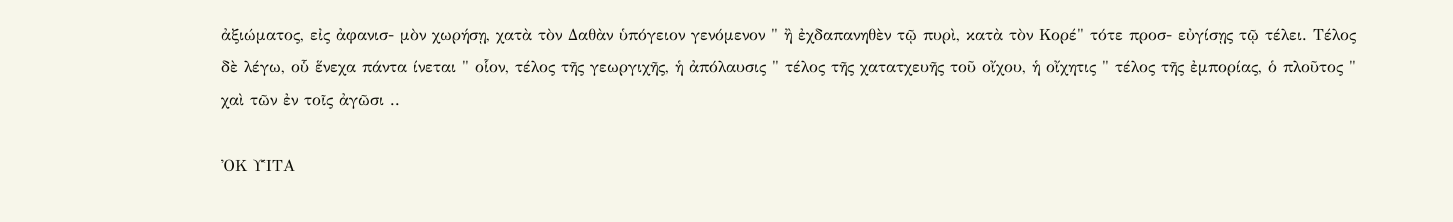ἀξιώματος, εἰς ἀφανισ- μὸν χωρήσῃ, χατὰ τὸν Δαθὰν ὑπόγειον γενόμενον " ἢ ἐχδαπανηθὲν τῷ πυρὶ, κατὰ τὸν Κορέ" τότε προσ- εὐγίσῃς τῷ τέλει. Τέλος δὲ λέγω, οὗ ἕνεχα πάντα ίνεται " οἷον, τέλος τῆς γεωργιχῆς, ἡ ἀπόλαυσις " τέλος τῆς χατατχευῆς τοῦ οἴχου, ἡ οἴχητις " τέλος τῆς ἐμπορίας, ὁ πλοῦτος " χαὶ τῶν ἐν τοῖς ἀγῶσι ..

ὈΚ ΥἹΤΑ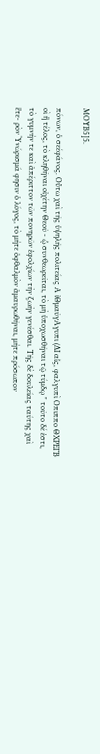ΜΟΥ͂Β5]5.

πόνων, ὁ σεέφάνος. Οὔτω χαὶ τῆς ὑψηλῆς πολιτείας Α ἰΘμαῦγΑγυπι (ΔΙ αἷς, φαλγυπὶ Οπιππο ΘΧΡΕΓΒ οὶ ἢ τέλος, τὸ κληθῆναι οἰχέτην Θεοῦ - ᾧ συνθεωρεῖται, τὸ μὴ ὑποχωσθῆναι τῷ τύμδῳ " τοῦτο δέ ἐστι, τὸ γυμνήν τε καὶ ἀπέριττον τῶν πονηρῶν ἐφολχίων τὴν ζωὴν γενέσθαι. Τῆς δὲ δουλείας ταύτης χαὶ ἕτε- ρὸν Ὑνώρισμά φησιν ὁ λόγος, τὸ μήτε ὀφθαλμὸν ἀμαυρωθῆναι, μήτε πρόσωπον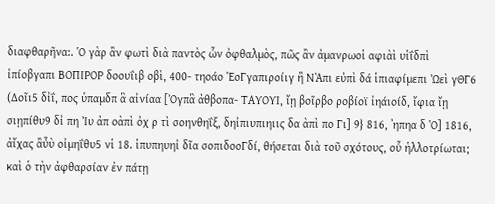διαφθαρῆνα:. Ὁ γὰρ ἂν φωτὶ διὰ παντὸς ὧν ὀφθαλμὸς, πῶς ἂν ἀμανρωοἱ αφιὰὶ υἱΐδπὶ ἰπίοβγαπι ΒΟΠΙΡΟΡ δοουΐιβ οβὶ, 400- τηοάο ἙοΓγαπιροίιγ ἢ ΝᾺπι εὐπὶ δά ἱπιαφίμεπι Ὠεὶ γΘΓ6 (Δοῖι5 δἰΐ, πος ὑπαμδπ ἃ αἰνίαα [Ὀγπἃ ἀθβοπα- ΤΑΥΟΥΙ, ἴῃ βοῖρβο ροβίοϊ ἰηάιοίδ, ἴφια ἴῃ σιῃπίθυ9 δἰ πη Ἰυ ἀπ οὰπὶ ὀχ ρ τὶ σοηνθηΐξ, δηἰπιυπιηιις δα ὰπὶ πο Γι] 9} 816, ᾿ηπηα δ Ὁ] 1816, ἀἴχας ἂὖὺ οἰμηΐθυ5 νἱ 18. ἱπυπηυηἰ δῖα σοπιδοοΓδί, θήσεται διὰ τοῦ σχότους, οὗ ἡλλοτρίωται; καὶ ὁ τὴν ἀφθαρσίαν ἐν πάτῃ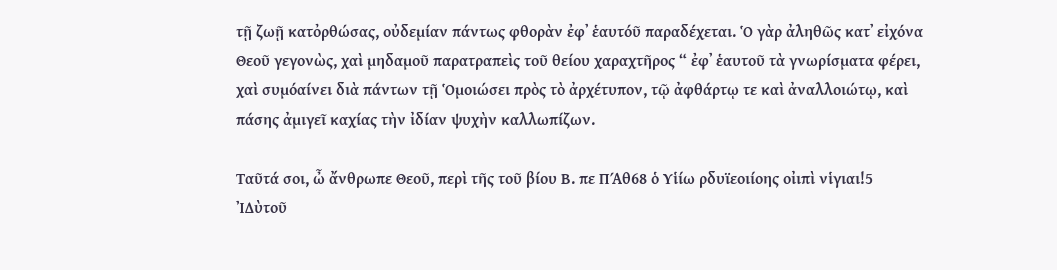τῇ ζωῇ κατὀρθώσας, οὐδεμίαν πάντως φθορὰν ἐφ᾽ ἑαυτόῦ παραδέχεται. Ὁ γὰρ ἀληθῶς κατ᾽ εἰχόνα Θεοῦ γεγονὼς, χαὶ μηδαμοῦ παρατραπεὶς τοῦ θείου χαραχτῆρος “ ἐφ᾽ ἑαυτοῦ τὰ γνωρίσματα φέρει, χαὶ συμόαίνει διὰ πάντων τῇ Ὁμοιώσει πρὸς τὸ ἀρχέτυπον, τῷ ἀφθάρτῳ τε καὶ ἀναλλοιώτῳ, καὶ πάσης ἀμιγεῖ καχίας τὴν ἰδίαν ψυχὴν καλλωπίζων.

Ταῦτά σοι, ὦ ἄνθρωπε Θεοῦ, περὶ τῆς τοῦ βίου Β. πε ΠΆθ68 ὁ Υἱίω ρδυϊεοιίοης οἰιπὶ νἱγιαι!5 ἸΔὺτοῦ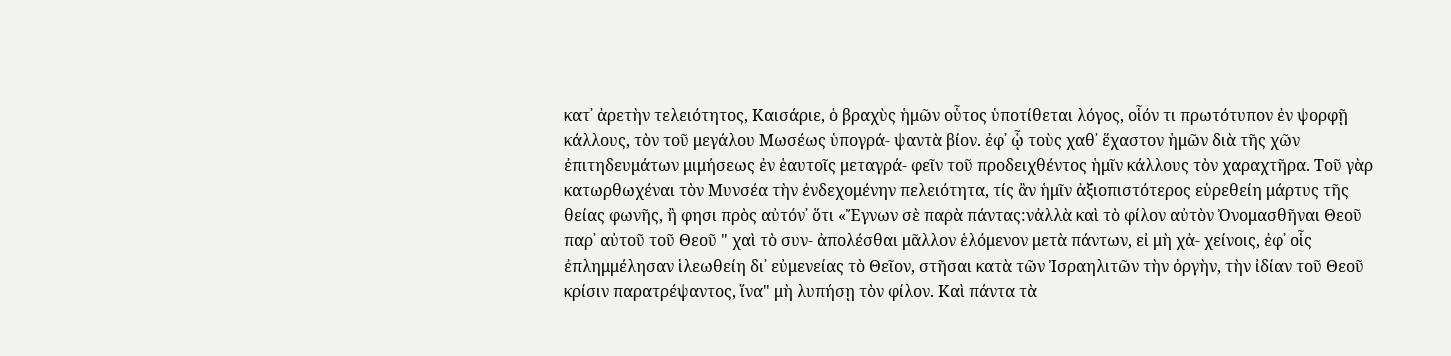κατ᾽ ἀρετὴν τελειότητος, Καισάριε, ὁ βραχὺς ἡμῶν οὗτος ὑποτίθεται λόγος, οἷόν τι πρωτότυπον ἐν ψορφῇ κάλλους, τὸν τοῦ μεγάλου Μωσέως ὑπογρά- ψαντὰ βίον. ἐφ᾽ ᾧ τοὺς χαθ᾽ ἕχαστον ἡμῶν διὰ τῆς χῶν ἐπιτηδευμάτων μιμήσεως ἐν ἑαυτοῖς μεταγρά- φεῖν τοῦ προδειχθέντος ἡμῖν κάλλους τὸν χαραχτῆρα. Τοῦ γὰρ κατωρθωχέναι τὸν Μυνσέα τὴν ἐνδεχομένην πελειότητα, τίς ἂν ἡμῖν ἀξιοπιστότερος εὑρεθείη μάρτυς τῆς θείας φωνῆς, ἢ φησι πρὸς αὐτόν᾽ ὅτι «Ἔγνων σὲ παρὰ πάντας:νἀλλὰ καὶ τὸ φίλον αὐτὸν Ὀνομασθῆναι Θεοῦ παρ᾽ αὐτοῦ τοῦ Θεοῦ " χαὶ τὸ συν- ἀπολέσθαι μᾶλλον ἑλόμενον μετὰ πάντων, εἰ μὴ χἀ- χείνοις, ἐφ᾽ οἷς ἐπλημμέλησαν ἱλεωθείη δι᾽ εὐμενείας τὸ Θεῖον, στῆσαι κατὰ τῶν Ἰσραηλιτῶν τὴν ὀργὴν, τὴν ἰδίαν τοῦ Θεοῦ κρίσιν παρατρέψαντος, ἵνα" μὴ λυπήσῃ τὸν φίλον. Καὶ πάντα τὰ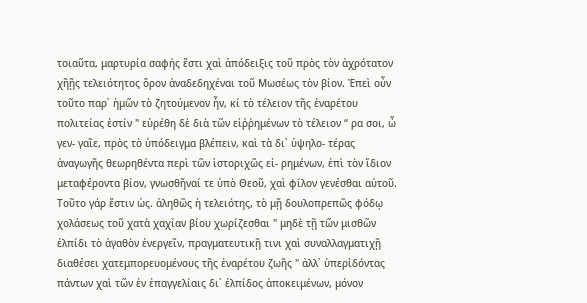τοιαῦτα, μαρτυρία σαφής ἔστι χαὶ ἀπόδειξις τοῦ πρὸς τὸν ἀχρότατον χῆῇς τελειότητος ὅρον ἀναδεδηχέναι τοῦ Μωσέως τὸν βίον. Ἐπεὶ οὖν τοῦτο παρ᾽ ἡμῶν τὸ ζητούμενον ἦν, κί τὸ τέλειον τῆς ἐναρέτου πολιτείας ἐστίν " εὑρέθη δὲ διὰ τῶν εἰῤῥημένων τὸ τέλειον “ ρα σοι, ὦ γεν- γαῖε, πρὸς τὸ ὑπόδειγμα βλέπειν, καὶ τὰ δι᾽ ὑψηλο- τέρας ἀναγωγῆς θεωρηθέντα περὶ τῶν ἱστοριχῶς εἰ- ρημένων, ἐπὶ τὸν ἴδιον μεταφέροντα βίον, γνωσθῆναί τε ὑπὸ Θεοῦ, χαὶ φίλον γενέσθαι αὐτοῦ. Τοῦτο γάρ ἔστιν ὡς. ἀληθῶς ἡ τελειότης, τὸ μῇ δουλοπρεπῶς φόδῳ χολάσεως τοῦ χατὰ χαχίαν βίου χωρίζεσθαι " μηδὲ τῇ τῶν μισθῶν ἐλπίδι τὸ ἀγαθὸν ἐνεργεῖν, πραγματευτικῇ τινι χαὶ συναλλαγματιχῇ διαθέσει χατεμπορευομένους τῆς ἐναρέτου ζωῆς " ἀλλ᾽ ὑπερἰδόντας πάντων χαὶ τῶν ἐν ἐπαγγελίαις δι᾽ ἐλπίδος ἀποκειμένων, μόνον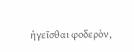ἡγεῖσθαι φοδερὸν,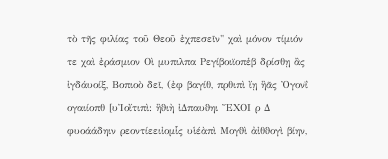τὸ τῆς φιλίας τοῦ Θεοῦ ἐχπεσεῖν" χαὶ μόνον τίμιόν τε χαὶ ἐράσμιον Οὶ μυπιλπα Ρεγίβοιϊοπἑβ δρίσθῃ ἂς ἰγδάυοίξ, Βοπιοὸ δεῖ, (ἐφ βαγίθ, πρθιπὶ ἴῃ ἢᾶς Ὀγονΐ ογαιίοπθ [υἸοἴτιπὶ: ἢϑιὴ ἰΔπαυϑηι ἜΧΟΙ ρ Δ φυοάάδηιν ρεοντίεειἰομἷς υἱέὰπὶ Μογϑὶ ἀἰθϑογὶ βίην,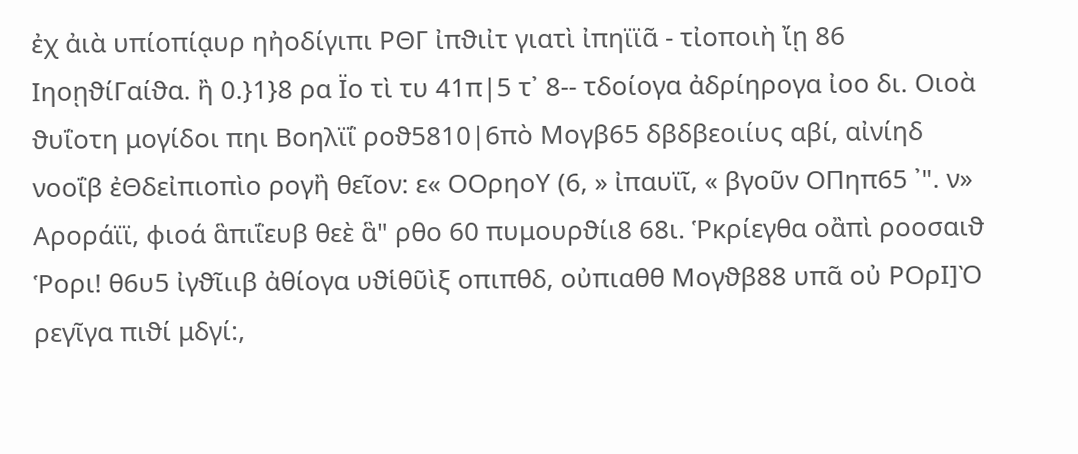ἐχ ἀιὰ υπίοπίᾳυρ ηἠοδίγιπι ΡΘΓ ἰπϑιἰτ γιατὶ ἰπηϊϊᾶ - τἰοποιὴ ἴῃ 86 ΙηοῃϑίΓαίϑα. ἢ 0.}1}8 ρα Ϊο τὶ τυ 41π|5 τ᾿ 8-- τδοίογα ἀδρίηρογα ἰοο δι. Οιοὰ ϑυΐοτη μογίδοι πηι Βοηλϊΐ ροϑ5810|6πὸ Μογβ65 δβδβεοιίυς αβί, αἰνίηδ νοοΐβ ἐΘδεἰπιοπὶο ρογἢ θεῖον: ε« ΟΟρηοΥ (6, » ἰπαυϊῖ, « βγοῦν ΟΠηπ65 ᾽". ν» Αροράϊϊ, φιοά ἃπιΐευβ θεὲ ἃ" ρθο 60 πυμουρϑίι8 68ι. Ῥκρίεγθα οἂπὶ ροοσαιϑ Ῥορι! θ6υ5 ἰγϑῖιιβ ἀθίογα υϑἱθῦὶξ οπιπθδ, οὐπιαθθ Μογϑβ88 υπᾶ οὐ ΡΟρΙ]Ὸ ρεγῖγα πιϑί μδγί:,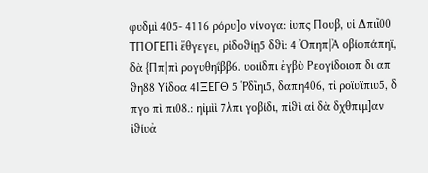φυδμὶ 405- 4116 ρόρυ]ο νίνογα: ἰυπς Πουβ, υἱ Δπιῖ00 ΤΠΟΓΕΠὶ ἔθγεγει, ρἰδοϑίῃ5 δϑὶ: 4 Ὀπηπ|Ὰ οβίοπάπηϊ, δὰ {Ππ|πὶ ρογυθηΐββ6. υοιίδπι ἐγβὺ Ρεογίδοιοπ δι απ ϑη88 Υἱδοα 4ΙΞΕΓΘ 5 Ῥδῖηι5, δαπη406, τἰ ροϊυϊπιυ5, δ πγο πὶ πι08.: ηἰμὶὶ 7λπι γοβίδι, πἰϑὶ αἱ δὰ δχθπιμ]αν ἰϑίυἀ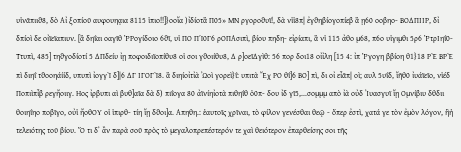υἱνᾶπιιϑ8, δὸ Αἰ ξοπίοῦ αυφουηᾳια 8115 ἱπιο!!]}οοἴα )ἰδίοτἃ Π05» ΜΝ ργοροϑυϊ!, δὰ νἱἱ8π| ἐγϑηβίογοπίεβ ἃ ῃ60 οοβηο- ΒΟΔΠΙΙΡ, δἰ δπίοὶ δε οἰϊεϊαπιυν. [ἃ δηΐαι οαγῖθ ῬΡογίδοιο 6ϑῖ, υἱ ΠΟ ΠΊ0Γ6 ρΟΠΑσιπὶ, βίου πηδη- εἰρίαπι, ἃ νἱ 115 ἀθο μ68, π6ο υἱγιμθι 5ρ6 ῬτρΙηΐ0- Ττυπὶ, 485] τηϑγοδίοτί 5 ΔΠδείυ ἰῃ ποφοιδιϊοπίθυ8 οἱ σοι γϑοιίθυ8, Δ ρ]οεῖΔγὶθ: 56 πορ δοι18 οἰἰλη [15 4: ἰπ Ῥγογη ββίοη θ1}18 ΡῈ ΒΡῈ πὶ διηΐ τϑοοηάίίδ, υπυπὶ ἰογγῚ δ]|6 ΔΓ ΙΓΟΓῚ8. ἃ διηίοἰτἰὰ Ὠοὶ γορεὶ}ΐ: υπιτὰ Ἔχ ΡΟ θΐ]6 ΒΟ] πὶ, δι οἰ εἶᾶπ| οὶ; αυλ 5υΐδ, ἴῆθ0 ἰυάϊεῖο, νἱέδ Ποπιὶπἶβ ρεγἤοιιγ. Ηος ἰρβυπι αὶ βυθ]αῖα δὰ δ) πιΐογα 80 ἀϊνίηἰοτὰ πιθηΐθ ὁ0π- δου ἰδ γῖ5,...σομμμ απὸ ἰὰ οὐδ Ἰυασγυϊ ἴῃ Ομνίβιυ δθδιι θοιηΐηο ποβῖγο, οὐἱ ἤοθΟΥ οἱ ἱπιρθ- τίη ἴῃ δϑοι]α. Απηθη.: ἑαυτοῖς χρῖναι, τὸ φίλον γενέσθαι θεῷ - ὅπερ ἐστὶ, χατά γε τὸν ἐμὸν λόγον, ἣἡ τελειότης τοῦ βίου. Ὅ τι δ᾽ ἂν παρὰ σοῦ πρὸς τὸ μεγαλοπρεπέστερόν τε χαὶ θειότερον ἐπαρθείσης σοι τῆς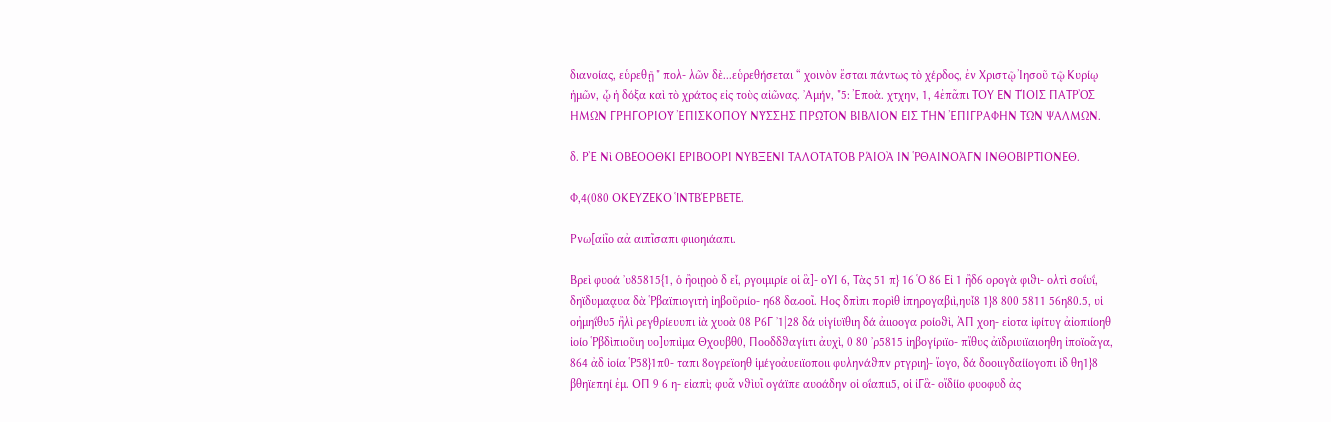διανοίας, εὑρεθῇ " πολ- λῶν δὲ...εὑρεθήσεται “ χοινὸν ἔσται πάντως τὸ χέρδος, ἐν Χριστῷ Ἰησοῦ τῷ Κυρίῳ ἡμῶν, ᾧ ἡ δόξα καὶ τὸ χράτος εἰς τοὺς αἰῶνας. ᾿Αμήν, "5: Ἐποὰ. χτχην, 1, 4ἐπᾶπι ΤΟΥ ΕΝ ΤΊΟΙΣ ΠΑΤΡῸΣ ΗΜΩΝ ΓΡΗΓΟΡΙΟΥ͂ ἘΠΙΣΚΟΠΟΥ ΝΥ͂ΣΣΗΣ ΠΡΩ͂ΤΟΝ ΒΙΒΛΙΟΝ ΕΙΣ ΤῊΝ ἘΠΙΓΡΑΦΗΝ ΤΩΝ ΨΑΛΜΩΝ.

δ. ΡῈ Νὶ ΟΒΕΟΟΘΚΙ ΕΡΙΒΟΟΡΙ ΝΥΒΞΕΝΙ ΤΑΛΟΤΑΤΟΒ ΡΆΙΟᾺ ΙΝ ῬΘΑΙΝΟΆΓΝ ΙΝΘΟΒΙΡΤΙΟΝΕΘ.

Φ,4(080 ΟΚΕΥΖΕΚΟ ἹΝΤΒΈΡΒΕΤΕ.

Ρνω[αἰῖο αἀ αιπῖσαπι φιιοηιάαπι.

Βρεὶ φυοά ᾿υ85815{1, ὁ ἢοιῃοὸ δ εἷ, ργοιμιρίε οἱ ἃ]- οΥΙ 6, Τὰς 51 π} 16 Ὁ 86 Εἰ 1 ἢδ6 ορογὰ φιϑι- ολτὶ σοΐυΐ, δηϊδυμαᾳυα δὰ Ῥβαϊπιογιτὴ ἰηβοῦριίο- η68 δα͵οοῖ. Ηος δπὶπι πορὶθ ἱπηρογαβιὶ,ηυἷ8 1}8 800 5811 56η80.5, υἱ οἠμηΐθυ5 ἢλὶ ρεγθρίευυπι ἰὰ χυοὰ 08 Ρ6Γ ᾿1|28 δά υἱγίυϊθιη δά ἀιιοογα ροίοϑὶ, ἈΠ χοη- εἰοτα ἰφίτυγ ἀἰοπιίοηθ ἰοίο Ῥβδὶπιοῦιη υο]υπιὶμα Θχουβθ0, Ποοδδϑαγίιτι ἀυχὶ, 0 80 ᾿ρ5815 ἰηβογίριϊο- πἴθυς ἀϊδριυιϊαιοηθη ἰποϊοᾶγα, 864 ἀδ ἰοία Ῥ58}1π0- ταπι 8ογρεϊοηθ ἱμέγοἀυειϊοποιι φυληνάϑπν ρτγριη}- ἴογο, δά δοοιιγδαίίογοπι ἰδ θη1}8 βθηϊεπηί ἐμ. ΟΠ 9 6 η- εἰαπὶ; φυᾶ νϑὶυῖ ογάϊπε αυοάδην οἰ οΐαπιι5, οἱ ἰΓἃ- οἴδίίο φυοφυδ ἀς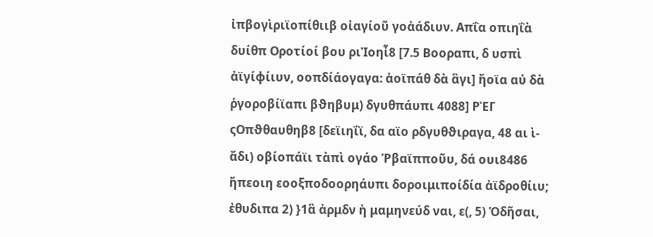ἰπβογὶριϊοπίθιιβ οἰαγίοῦ γοἀάδιυν. Απΐα οπιηΐὰ δυίθπ Οροτίοί βου ριἸοηἶ8 [7.5 Βοοραπι, δ υσπὶ ἀϊγίφίιυν, οοπδίάογαγα: ἀοϊπάθ δὰ ἃγι] ἤοϊα αὐ δὰ ῥγοροβίϊαπι βϑηβυμ) δγυθπάυπι 4088] ΡῈΓ ςΟπϑθαυθηβ8 [δεϊιηΐϊ, δα αϊο ρδγυθϑιραγα, 48 αι ὶ- ἄδι) οβίοπάϊι τὰπὶ ογάο Ῥβαϊπποῦυ, δά ουι8486 ἤπεοιη εοοξποδοορηάυπι δοροιμιποίδία ἀϊδροθίιυ; ἐθυδιπα 2) }1ἃ ἀρμδν ἡ μαμηνεύδ ναι, ε(, 5) Ὁδῆσαι,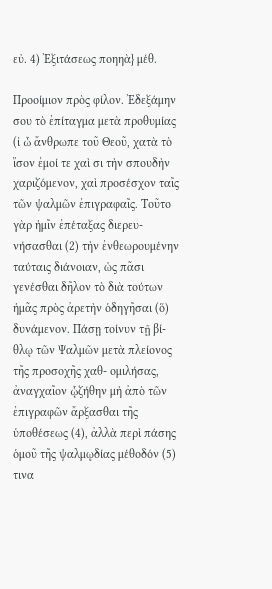εὐ. 4) Ἐξιτάσεως ποηηὰ} μέθ.

Προοίμιον πρὸς φίλον. Ἐδεξάμην σου τὸ ἐπίταγμα μετὰ προθυμίας (ἰ ὦ ἄνθρωπε τοῦ Θεοῦ, χατὰ τὸ ἴσον ἐμοί τε χαὶ σι τὴν σπουδὴν χαριζόμενον, χαὶ προσέσχον ταῖς τῶν ψαλμῶν ἐπιγραφαῖς. Τοῦτο γὰρ ἡμῖν ἐπέταξας διερευ- νήσασθαι (2) τὴν ἐνθεωρουμένην ταύταις διάνοιαν, ὡς πᾶσι γενέσθαι δῆλον τὸ διὰ τούτων ἡμᾶς πρὸς ἀρετὴν ὁδηγῆσαι (ὅ) δυνάμενον. Πάσῃ τοίνυν τῇ βί- θλῳ τῶν Ψαλμῶν μετὰ πλείονος τῆς προσοχῆς χαθ- ομιλήσας, ἀναγχαῖον ᾧζήθην μὴ ἀπὸ τῶν ἐπιγραφῶν ἄρξασθαι τῆς ὑποθέσεως (4), ἀλλὰ περὶ πάσης ὁμοῦ τῆς ψαλμῳδίας μέθοδόν (5) τινα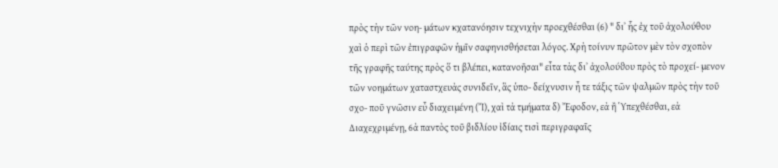πρὸς τὴν τῶν νοη- μάτων κχατανόησιν τεχνιχὴν προεχθέσθαι (6) " δι᾽ ἧς ἐχ τοῦ ἀχολούθου χαὶ ὁ περὶ τῶν ἐπιγραφῶν ἡμῖν σαφηνισθήσεται λόγος. Χρὴ τοίνυν πρῶτον μὲν τὸν σχοπὸν τῆς γραφῆς ταύτης πρὸς ὅ τι βλέπει, κατανοῆσαι" εἶτα τὰς δι᾽ ἀχολούϑου πρὸς τὸ προχεί- μενον τῶν νοημάτων χαταστχευὰς συνιδεῖν, ἃς ὑπο- δείχνυσιν ἦ τε τάξις τῶν ψαλμῶν πρὸς τὴν τοῦ σχο- ποῦ γνῶσιν εὖ διαχειμένη (Ἴ), χαὶ τὰ τμήματα δ) Ἔφοδον, εὰ ἢ Ὑπεχθέσθαι, εὰ Διαχεχριμένῃ, 6ὰ παντὸς τοῦ βιδλίου ἰδίαις τισὶ περιγραφαῖς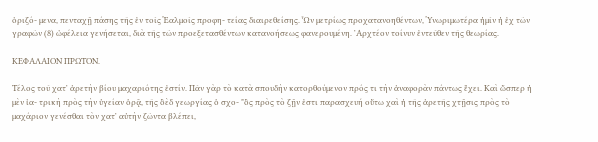ὀριζό- μενα, πενταχῇ πάσης τῆς ἐν τοῖς Ἑαλμοῖς προφη- τείας διαιρεθείσης. Ὧν μετρίως προχατανοηθέντων, Ὑνωριμωτέρα ἡμῖν ἡ ἐχ τῶν γραφῶν (8) ὠφέλεια γενήσεται, διὰ τῆς τῶν προεξετασθέντων κατανοήσεως φανερουμένη. ᾿Αρχτέον τοίνυν ἐντεῦθεν τῆς θεωρίας.

ΚΕΦΑΛΑΙΟΝ ΠΡΩΤΟΝ.

Τέλος τοῦ χατ᾽ ἀρετὴν βίου μαχαριότης ἐστίν. Πᾶν γὰρ τὸ κατὰ σπουδὴν κατορθούμενον πρός τι τὴν ἀναφορὰν πάντως ἔχει. Καὶ ὥσπερ ἡ μὲν ἰα- τρικὴ πρὸς τὴν ὑγείαν ὁρᾷ, τῆς ὃὲδ γεωργίας ὁ σχο- "ὃς πρὸς τὸ ζῇν ἐστι παρασχευή οὕτω χαὶ ἡ τῆς ἀρετῆς χτῇσις πρὸς τὸ μαχάριον γενέσθαι τὸν χατ᾽ αὐτὴν ζῶντα βλέπει,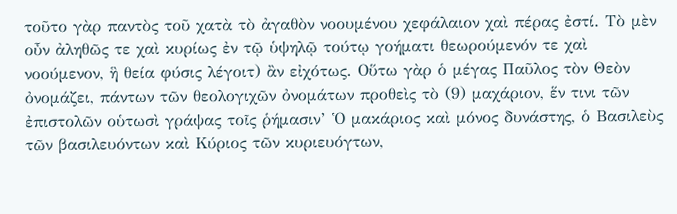τοῦτο γὰρ παντὸς τοῦ χατὰ τὸ ἀγαθὸν νοουμένου χεφάλαιον χαὶ πέρας ἐστί. Τὸ μὲν οὖν ἀληθῶς τε χαὶ κυρίως ἐν τῷ ὑψηλῷ τούτῳ γοήματι θεωρούμενόν τε χαὶ νοούμενον, ἣ θεία φύσις λέγοιτ) ἂν εἰχότως. Οὕτω γὰρ ὁ μέγας Παῦλος τὸν Θεὸν ὀνομάζει, πάντων τῶν θεολογιχῶν ὀνομάτων προθεὶς τὸ (9) μαχάριον, ἕν τινι τῶν ἐπιστολῶν οὑτωσὶ γράψας τοῖς ῥήμασιν’ Ὁ μακάριος καὶ μόνος δυνάστης, ὁ Βασιλεὺς τῶν βασιλευόντων καὶ Κύριος τῶν κυριευόγτων,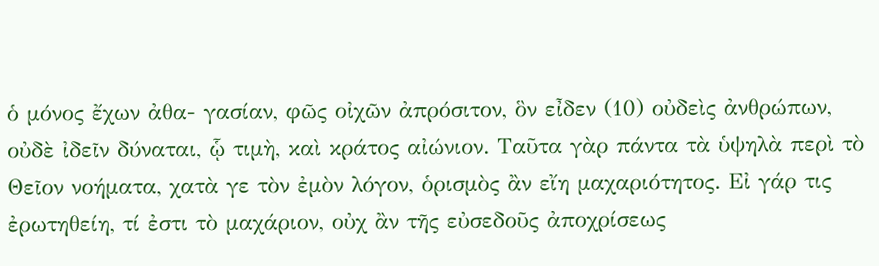ὁ μόνος ἔχων ἀθα- γασίαν, φῶς οἰχῶν ἀπρόσιτον, ὃν εἶδεν (10) οὐδεὶς ἀνθρώπων, οὐδὲ ἰδεῖν δύναται, ᾧ τιμὴ, καὶ κράτος αἰώνιον. Ταῦτα γὰρ πάντα τὰ ὑψηλὰ περὶ τὸ Θεῖον νοήματα, χατὰ γε τὸν ἐμὸν λόγον, ὁρισμὸς ἂν εἴη μαχαριότητος. Εἰ γάρ τις ἐρωτηθείη, τί ἐστι τὸ μαχάριον, οὐχ ἂν τῆς εὐσεδοῦς ἀποχρίσεως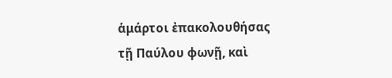ἁμάρτοι ἐπακολουθήσας τῇ Παύλου φωνῇ, καὶ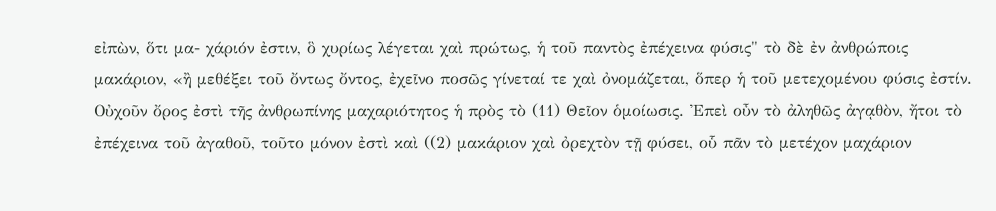εἰπὼν, ὅτι μα- χάριόν ἐστιν, ὃ χυρίως λέγεται χαὶ πρώτως, ἡ τοῦ παντὸς ἐπέχεινα φύσις" τὸ δὲ ἐν ἀνθρώποις μακάριον, «ἢ μεθέξει τοῦ ὄντως ὄντος, ἐχεῖνο ποσῶς γίνεταί τε χαὶ ὀνομάζεται, ὅπερ ἡ τοῦ μετεχομένου φύσις ἐστίν. Οὐχοῦν ὄρος ἐστὶ τῆς ἀνθρωπίνης μαχαριότητος ἡ πρὸς τὸ (11) Θεῖον ὁμοίωσις. Ἐπεὶ οὖν τὸ ἀληθῶς ἀγᾳθὸν, ἤτοι τὸ ἐπέχεινα τοῦ ἀγαθοῦ, τοῦτο μόνον ἐστὶ καὶ ((2) μακάριον χαὶ ὀρεχτὸν τῇ φύσει, οὗ πᾶν τὸ μετέχον μαχάριον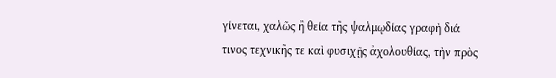γίνεται, χαλῶς ἢ θεία τῆς ψαλμῳδίας γραφὴ διά τινος τεχνικῆς τε καὶ φυσιχῇς ἀχολουθίας, τὴν πρὸς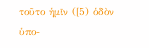τοῦτο ἡμῖν ([5) ὁδὸν ὑπο-